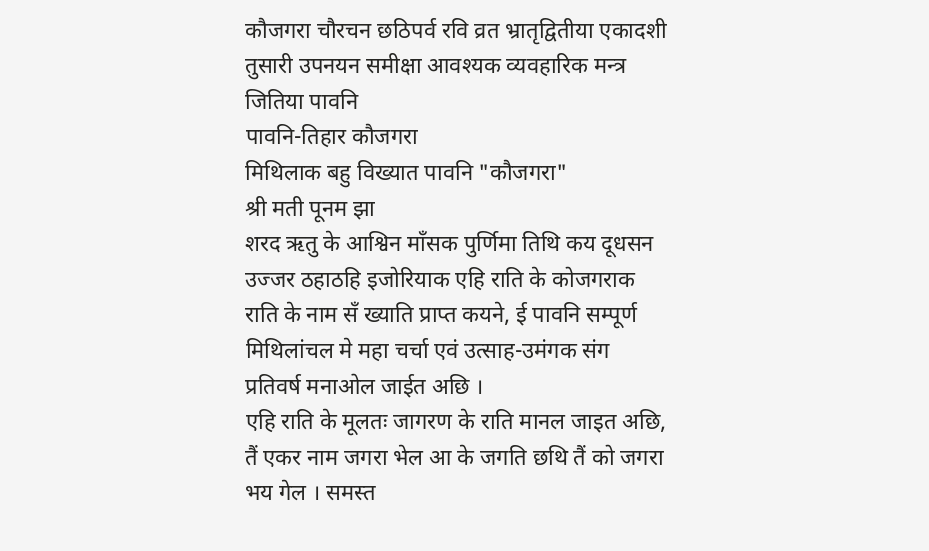कौजगरा चौरचन छठिपर्व रवि व्रत भ्रातृद्वितीया एकादशी तुसारी उपनयन समीक्षा आवश्यक व्यवहारिक मन्त्र
जितिया पावनि
पावनि-तिहार कौजगरा
मिथिलाक बहु विख्यात पावनि "कौजगरा"
श्री मती पूनम झा
शरद ऋतु के आश्विन माँसक पुर्णिमा तिथि कय दूधसन उज्जर ठहाठहि इजोरियाक एहि राति के कोजगराक राति के नाम सँ ख्याति प्राप्त कयने, ई पावनि सम्पूर्ण मिथिलांचल मे महा चर्चा एवं उत्साह-उमंगक संग प्रतिवर्ष मनाओल जाईत अछि ।
एहि राति के मूलतः जागरण के राति मानल जाइत अछि, तैं एकर नाम जगरा भेल आ के जगति छथि तैं को जगरा भय गेल । समस्त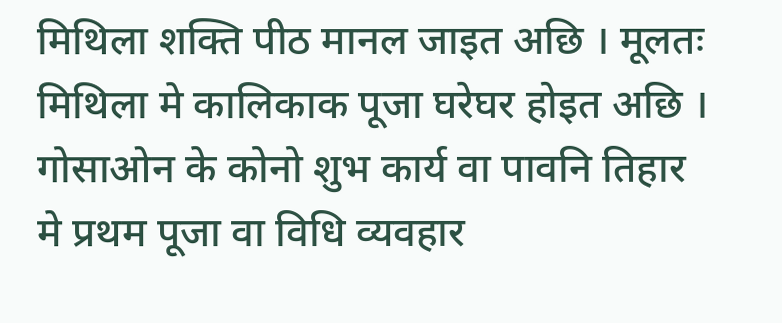मिथिला शक्ति पीठ मानल जाइत अछि । मूलतः मिथिला मे कालिकाक पूजा घरेघर होइत अछि । गोसाओन के कोनो शुभ कार्य वा पावनि तिहार मे प्रथम पूजा वा विधि व्यवहार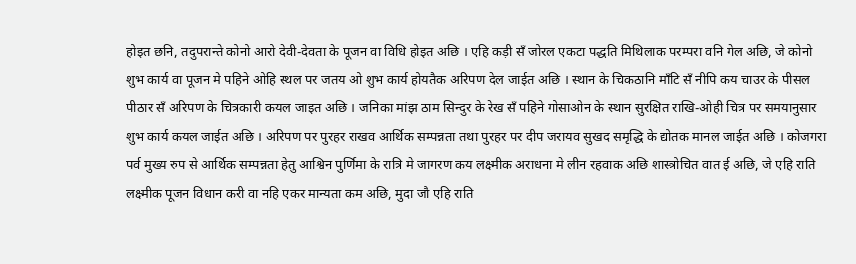होइत छनि, तदुपरान्ते कोनो आरो देवी-देवता के पूजन वा विधि होइत अछि । एहि कड़ी सँ जोरल एकटा पद्धति मिथिलाक परम्परा वनि गेल अछि, जे कोनो शुभ कार्य वा पूजन मे पहिने ओहि स्थल पर जतय ओ शुभ कार्य होयतैक अरिपण देल जाईत अछि । स्थान के चिकठानि माँटि सँ नीपि कय चाउर के पीसल पीठार सँ अरिपण के चित्रकारी कयल जाइत अछि । जनिका मांझ ठाम सिन्दुर के रेख सँ पहिने गोसाओन के स्थान सुरक्षित राखि-ओही चित्र पर समयानुसार शुभ कार्य कयल जाईत अछि । अरिपण पर पुरहर राखव आर्थिक सम्पन्नता तथा पुरहर पर दीप जरायव सुखद समृद्धि के द्योतक मानल जाईत अछि । कोजगरा पर्व मुख्य रुप से आर्थिक सम्पन्नता हेतु आश्विन पुर्णिमा के रात्रि मे जागरण कय लक्ष्मीक अराधना मे लीन रहवाक अछि शास्त्रोचित वात ई अछि, जे एहि राति लक्ष्मीक पूजन विधान करी वा नहि एकर मान्यता कम अछि, मुदा जौ एहि राति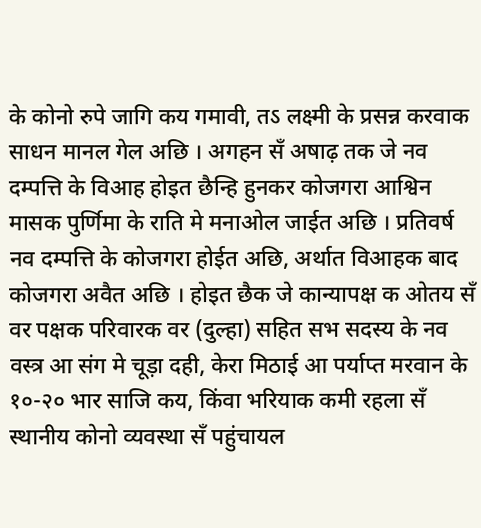के कोनो रुपे जागि कय गमावी, तऽ लक्ष्मी के प्रसन्न करवाक साधन मानल गेल अछि । अगहन सँ अषाढ़ तक जे नव दम्पत्ति के विआह होइत छैन्हि हुनकर कोजगरा आश्विन मासक पुर्णिमा के राति मे मनाओल जाईत अछि । प्रतिवर्ष नव दम्पत्ति के कोजगरा होईत अछि, अर्थात विआहक बाद कोजगरा अवैत अछि । होइत छैक जे कान्यापक्ष क ओतय सँ वर पक्षक परिवारक वर (दुल्हा) सहित सभ सदस्य के नव वस्त्र आ संग मे चूड़ा दही, केरा मिठाई आ पर्याप्त मरवान के १०-२० भार साजि कय, किंवा भरियाक कमी रहला सँ स्थानीय कोनो व्यवस्था सँ पहुंचायल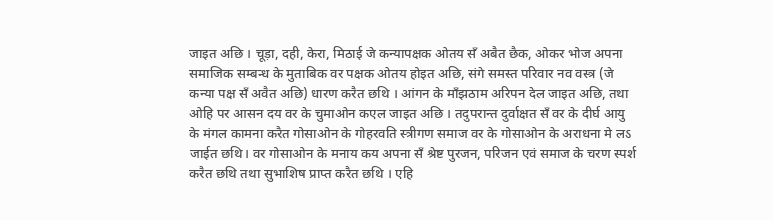जाइत अछि । चूड़ा, दही, केरा, मिठाई जे कन्यापक्षक ओतय सँ अबैत छैक, ओकर भोज अपना समाजिक सम्बन्ध के मुताबिक वर पक्षक ओतय होइत अछि, संगे समस्त परिवार नव वस्त्र (जे कन्या पक्ष सँ अवैत अछि) धारण करैत छथि । आंगन के माँझठाम अरिपन देल जाइत अछि, तथा ओहि पर आसन दय वर के चुमाओन कएल जाइत अछि । तदुपरान्त दुर्वाक्षत सँ वर के दीर्घ आयु के मंगल कामना करैत गोसाओन के गोहरवति स्त्रीगण समाज वर के गोसाओन के अराधना मे लऽ जाईत छथि। वर गोसाओन के मनाय कय अपना सँ श्रेष्ट पुरजन, परिजन एवं समाज के चरण स्पर्श करैत छथि तथा सुभाशिष प्राप्त करैत छथि । एहि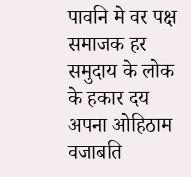पावनि मे वर पक्ष समाजक हर समुदाय के लोक के हकार दय अपना ओहिठाम वजाबति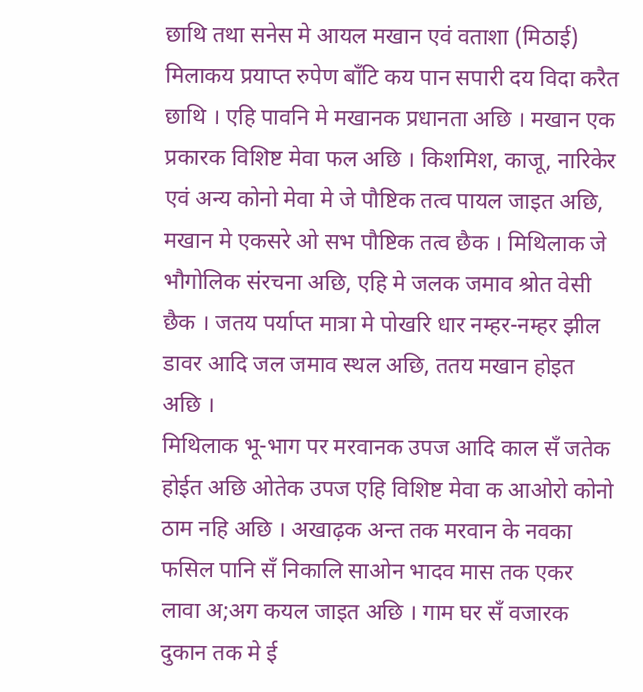छाथि तथा सनेस मे आयल मखान एवं वताशा (मिठाई) मिलाकय प्रयाप्त रुपेण बाँटि कय पान सपारी दय विदा करैत छाथि । एहि पावनि मे मखानक प्रधानता अछि । मखान एक प्रकारक विशिष्ट मेवा फल अछि । किशमिश, काजू, नारिकेर एवं अन्य कोनो मेवा मे जे पौष्टिक तत्व पायल जाइत अछि, मखान मे एकसरे ओ सभ पौष्टिक तत्व छैक । मिथिलाक जे भौगोलिक संरचना अछि, एहि मे जलक जमाव श्रोत वेसी छैक । जतय पर्याप्त मात्रा मे पोखरि धार नम्हर-नम्हर झील डावर आदि जल जमाव स्थल अछि, ततय मखान होइत अछि ।
मिथिलाक भू-भाग पर मरवानक उपज आदि काल सँ जतेक होईत अछि ओतेक उपज एहि विशिष्ट मेवा क आओरो कोनो ठाम नहि अछि । अखाढ़क अन्त तक मरवान के नवका फसिल पानि सँ निकालि साओन भादव मास तक एकर लावा अ;अग कयल जाइत अछि । गाम घर सँ वजारक दुकान तक मे ई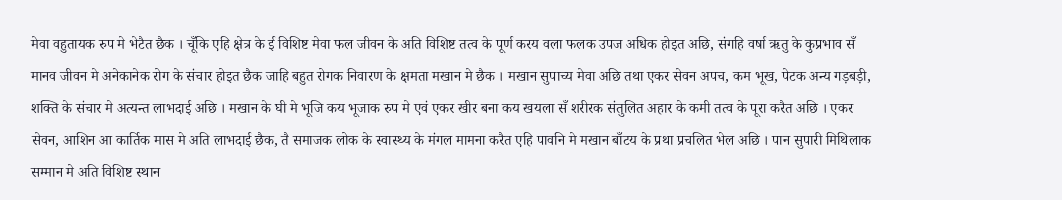मेवा वहुतायक रुप मे भेटैत छैक । चूँकि एहि क्षेत्र के ई विशिष्ट मेवा फल जीवन के अति विशिष्ट तत्व के पूर्ण करय वला फलक उपज अधिक होइत अछि, संगहि वर्षा ऋतु के कुप्रभाव सँ मानव जीवन मे अनेकानेक रोग के संचार होइत छैक जाहि बहुत रोगक निवारण के क्षमता मखान मे छैक । मखान सुपाच्य मेवा अछि तथा एकर सेवन अपच, कम भूख, पेटक अन्य गड़बड़ी, शक्ति के संचार मे अत्यन्त लाभदाई अछि । मखान के घी मे भूजि कय भूजाक रुप मे एवं एकर खीर बना कय खयला सँ शरीरक संतुलित अहार के कमी तत्व के पूरा करैत अछि । एकर सेवन, आशिन आ कार्तिक मास मे अति लाभदाई छैक, तै समाजक लोक के स्वास्थ्य के मंगल मामना करैत एहि पावनि मे मखान बाँटय के प्रथा प्रचलित भेल अछि । पान सुपारी मिथिलाक सम्मान मे अति विशिष्ट स्थान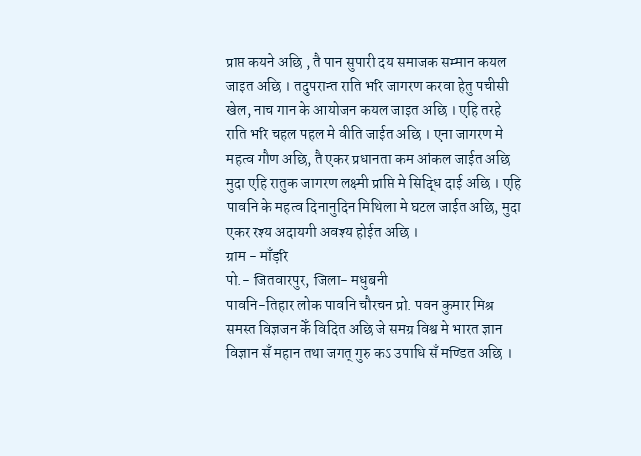प्राप्त कयने अछि , तै पान सुपारी दय समाजक सम्मान कयल जाइत अछि । तदुपरान्त राति भरि जागरण करवा हेतु पचीसी खेल, नाच गान के आयोजन कयल जाइत अछि । एहि तरहे राति भरि चहल पहल मे वीति जाईत अछि । एना जागरण मे महत्व गौण अछि, तै एकर प्रधानता कम आंकल जाईत अछि मुदा एहि रातुक जागरण लक्ष्मी प्राप्ति मे सिद्धि दाई अछि । एहि पावनि के महत्व दिनानुदिन मिथिला मे घटल जाईत अछि, मुदा एकर रश्य अदायगी अवश्य होईत अछि ।
ग्राम - माँड़रि
पो.- जितवारपुर, जिला- मधुबनी
पावनि-तिहार लोक पावनि चौरचन प्रो. पवन कुमार मिश्र
समस्त विज्ञजन केँ विदित अछि जे समग्र विश्व मे भारत ज्ञान विज्ञान सँ महान तथा जगत् गुरु कऽ उपाधि सँ मण्डित अछि ।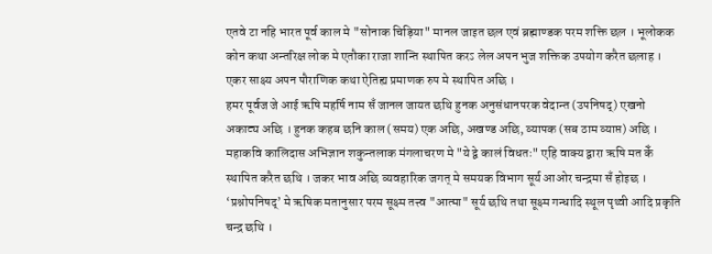एतवे टा नहि भारत पूर्व काल मे "सोनाक चिड़िया" मानल जाइत छल एवं ब्रह्माण्डक परम शक्ति छल । भूलोकक कोन कथा अन्तरिक्ष लोक मे एतौका राजा शान्ति स्थापित करऽ लेल अपन भुज शक्तिक उपयोग करैत छलाह । एकर साक्ष्य अपन पौराणिक कथा ऐतिह्य प्रमाणक रुप मे स्थापित अछि ।
हमर पूर्वज जे आई ऋषि महर्षि नाम सँ जानल जायत छथि हुनक अनुसंधानपरक वेदान्त (उपनिषद्) एखनो अकाट्य अछि । हुनक कहब छनि काल (समय) एक अछि, अखण्ड अछि, व्यापक (सब ठाम व्याप्त) अछि । महाकवि कालिदास अभिज्ञान शकुन्तलाक मंगलाचरण मे "ये द्वे कालं विधतः" एहि वाक्य द्वारा ऋषि मत केँ स्थापित करैत छथि । जकर भाव अछि व्यवहारिक जगत् मे समयक विभाग सूर्य आओर चन्द्रमा सँ होइछ ।
‘प्रश्नोपनिषद्’ मे ऋषिक मतानुसार परम सूक्ष्म तत्त्व "आत्मा" सूर्य छथि तथा सूक्ष्म गन्धादि स्थूल पृथ्वी आदि प्रकृति चन्द्र छथि ।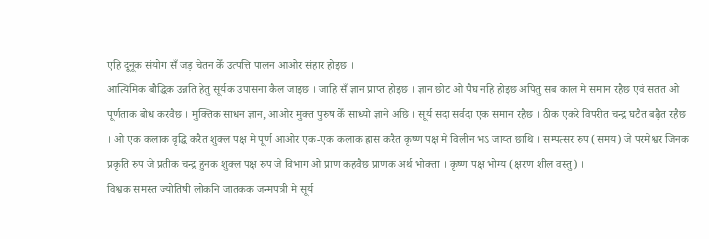एहि दूनूक संयोग सँ जड़ चेतन केँ उत्पत्ति पालन आओर संहार होइछ ।
आत्यिमिक बौद्धिक उन्नति हेतु सूर्यक उपासना कैल जाइछ । जाहि सँ ज्ञान प्राप्त होइछ । ज्ञान छोट ओ पैघ नहि होइछ अपितु सब काल मे समान रहैछ एवं सतत ओ पूर्णताक बोध करवैछ । मुक्तिक साधन ज्ञान, आओर मुक्त पुरुष केँ साध्यो ज्ञाने अछि । सूर्य सदा सर्वदा एक समान रहैछ । ठीक एकरे विपरीत चन्द्र घटैत बढ़ैत रहैछ । ओ एक कलाक वृद्धि करैत शुक्ल पक्ष मे पूर्ण आओर एक-एक कलाक ह्रास करैत कृष्ण पक्ष मे विलीन भऽ जाय्त छाथि । सम्पत्सर रुप (समय) जे परमेश्वर जिनक प्रकृति रुप जे प्रतीक चन्द्र हुनक शुक्ल पक्ष रुप जे विभाग ओ प्राण कहवैछ प्राणक अर्थ भोक्ता । कृष्ण पक्ष भोग्य (क्षरण शील वस्तु) ।
विश्वक समस्त ज्योतिषी लोकनि जातकक जन्मपत्री मे सूर्य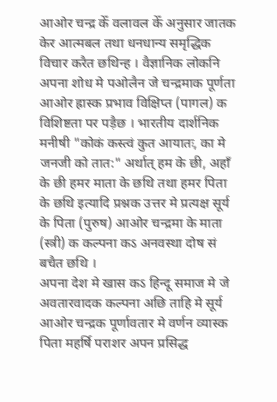आओर चन्द्र केँ वलावल केँ अनुसार जातक केर आत्मबल तथा धनधान्य समृद्धिक विचार करैत छथिन्ह । वैज्ञानिक लोकनि अपना शोध मे पओलैन जे चन्द्रमाक पूर्णता आओर ह्रास्क प्रभाव विक्षिप्त (पागल) क विशिष्टता पर पड़ैछ । भारतीय दार्शनिक मनीषी "कोकं कस्त्वं कुत आयातः, का मे जनजी को तात:" अर्थात् हम के छी, अहाँ के छी हमर माता के छथि तथा हमर पिता के छथि इत्यादि प्रश्नक उत्तर मे प्रत्यक्ष सूर्य के पिता (पुरुष) आओर चन्द्रमा के माता (स्त्री) क कल्पना कऽ अनवस्था दोष सं बचैत छथि ।
अपना देश मे खास कऽ हिन्दू समाज मे जे अवतारवादक कल्पना अछि ताहि मे सूर्य आओर चन्द्रक पूर्णावतार मे वर्णन व्यास्क पिता महर्षि पराशर अपन प्रसिद्ध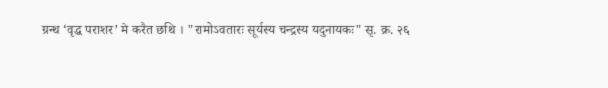ग्रन्थ ‘वृद्ध पराशर’ मे करैत छथि । "रामोऽवतारः सूर्यस्य चन्द्रस्य यदुनायकः" सृ. क्र. २६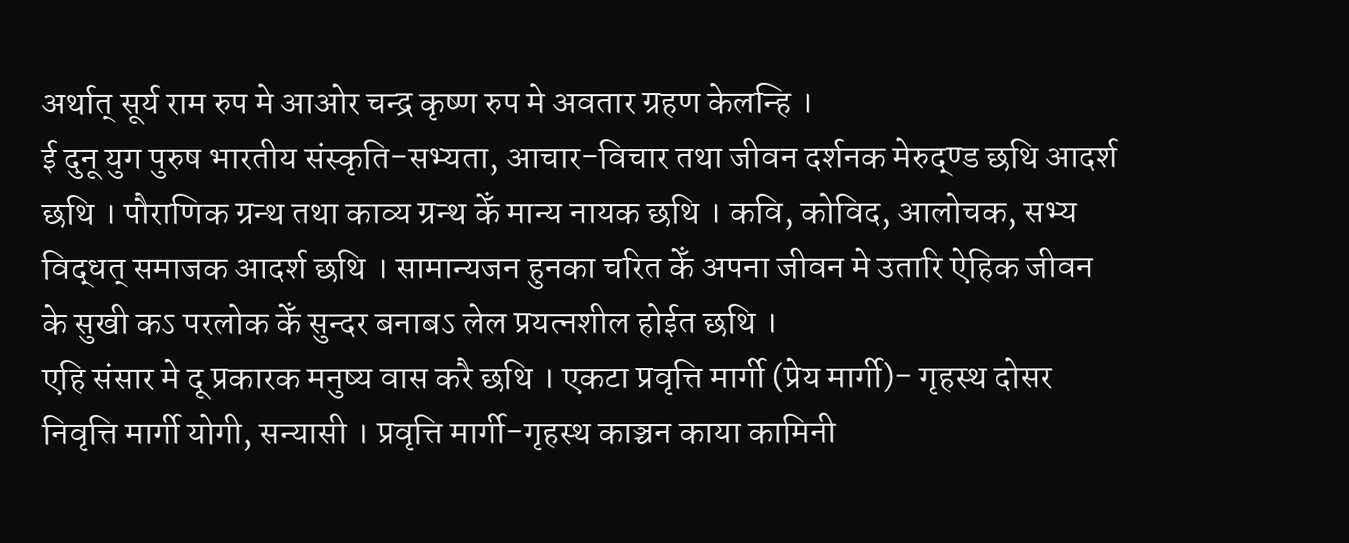अर्थात् सूर्य राम रुप मे आओर चन्द्र कृष्ण रुप मे अवतार ग्रहण केलन्हि ।
ई दुनू युग पुरुष भारतीय संस्कृति-सभ्यता, आचार-विचार तथा जीवन दर्शनक मेरुद्ण्ड छथि आदर्श छथि । पौराणिक ग्रन्थ तथा काव्य ग्रन्थ केँ मान्य नायक छथि । कवि, कोविद, आलोचक, सभ्य विद्धत् समाजक आदर्श छथि । सामान्यजन हुनका चरित केँ अपना जीवन मे उतारि ऐहिक जीवन के सुखी कऽ परलोक केँ सुन्दर बनाबऽ लेल प्रयत्नशील होईत छथि ।
एहि संसार मे दू प्रकारक मनुष्य वास करै छथि । एकटा प्रवृत्ति मार्गी (प्रेय मार्गी)- गृहस्थ दोसर निवृत्ति मार्गी योगी, सन्यासी । प्रवृत्ति मार्गी-गृहस्थ काञ्चन काया कामिनी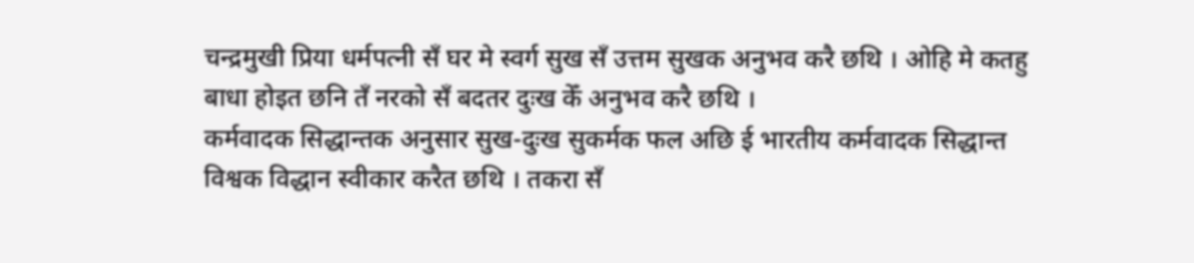चन्द्रमुखी प्रिया धर्मपत्नी सँ घर मे स्वर्ग सुख सँ उत्तम सुखक अनुभव करै छथि । ओहि मे कतहु बाधा होइत छनि तँ नरको सँ बदतर दुःख केँ अनुभव करै छथि ।
कर्मवादक सिद्धान्तक अनुसार सुख-दुःख सुकर्मक फल अछि ई भारतीय कर्मवादक सिद्धान्त विश्वक विद्धान स्वीकार करैत छथि । तकरा सँ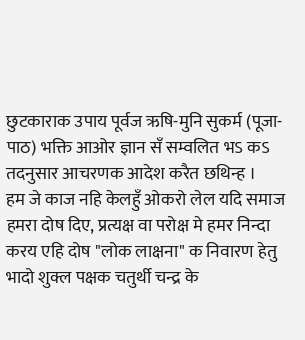छुटकाराक उपाय पूर्वज ऋषि-मुनि सुकर्म (पूजा-पाठ) भक्ति आओर ज्ञान सँ सम्वलित भऽ कऽ तदनुसार आचरणक आदेश करैत छथिन्ह ।
हम जे काज नहि केलहुँ ओकरो लेल यदि समाज हमरा दोष दिए, प्रत्यक्ष वा परोक्ष मे हमर निन्दा करय एहि दोष "लोक लाक्षना" क निवारण हेतु भादो शुक्ल पक्षक चतुर्थी चन्द्र के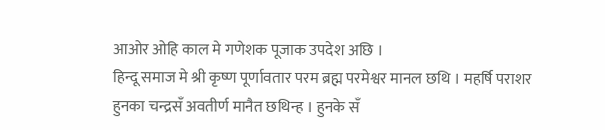आओर ओहि काल मे गणेशक पूजाक उपदेश अछि ।
हिन्दू समाज मे श्री कृष्ण पूर्णावतार परम ब्रह्म परमेश्वर मानल छथि । महर्षि पराशर हुनका चन्द्रसँ अवतीर्ण मानैत छथिन्ह । हुनके सँ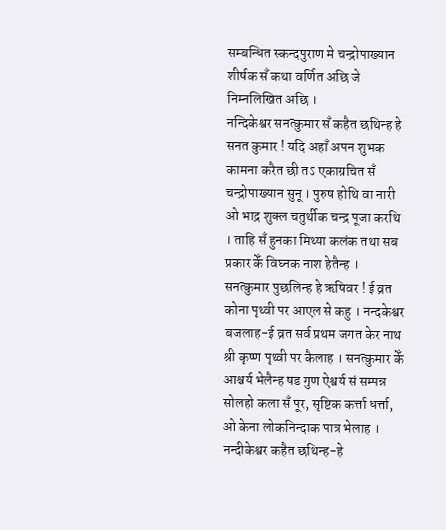सम्बन्धित स्कन्दपुराण मे चन्द्रोपाख्यान शीर्षक सँ कथा वर्णित अछि जे निम्नलिखित अछि ।
नन्दिकेश्वर सनत्कुमार सँ कहैत छथिन्ह हे सनत कुमार ! यदि अहाँ अपन शुभक कामना करैत छी तऽ एकाग्रचित सँ चन्द्रोपाख्यान सुनू । पुरुष होथि वा नारी ओ भाद्र शुक्ल चतुर्थीक चन्द्र पूजा करथि । ताहि सँ हुनका मिथ्या कलंक तथा सब प्रकार केँ विघ्नक नाश हेतैन्ह । सनत्कुमार पुछलिन्ह हे ऋषिवर ! ई व्रत कोना पृथ्वी पर आएल से कहु । नन्दकेश्वर बजलाह-ई व्रत सर्व प्रथम जगत केर नाथ श्री कृष्ण पृथ्वी पर कैलाह । सनत्कुमार केँ आश्चर्य भेलैन्ह षड गुण ऐश्वर्य सं सम्पन्न सोलहो कला सँ पूर, सृष्टिक कर्त्ता धर्त्ता, ओ केना लोकनिन्दाक पात्र भेलाह । नन्दीकेश्वर कहैत छथिन्ह-हे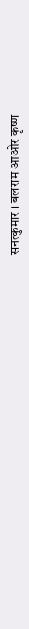सनत्कुमार । बलराम आओर कृष्ण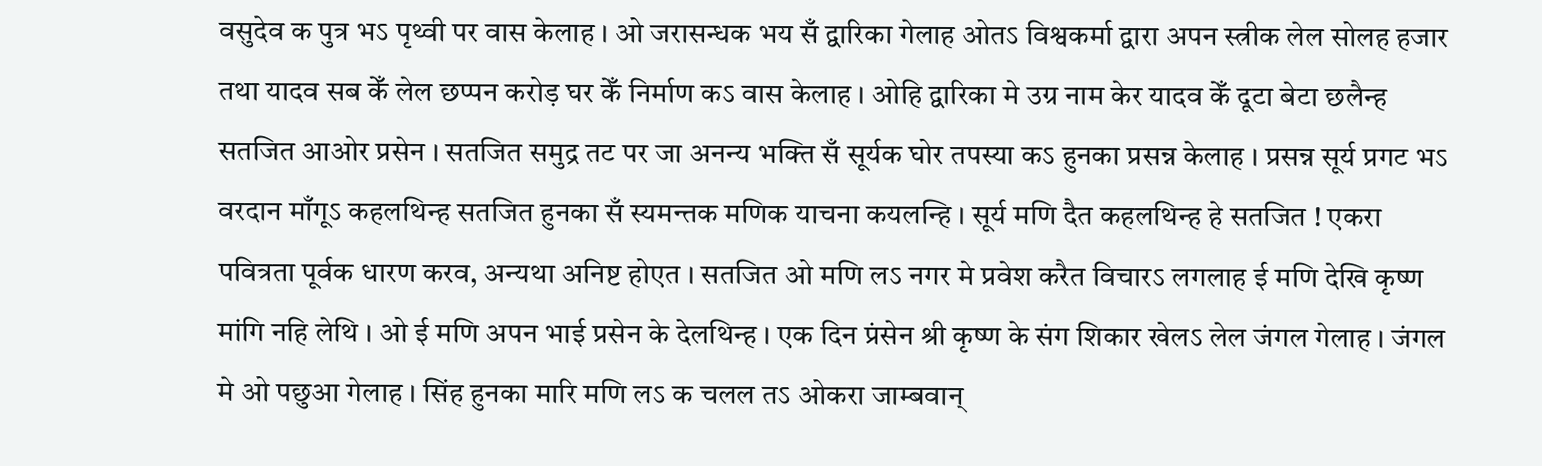वसुदेव क पुत्र भऽ पृथ्वी पर वास केलाह । ओ जरासन्धक भय सँ द्वारिका गेलाह ओतऽ विश्वकर्मा द्वारा अपन स्त्रीक लेल सोलह हजार तथा यादव सब केँ लेल छप्पन करोड़ घर केँ निर्माण कऽ वास केलाह । ओहि द्वारिका मे उग्र नाम केर यादव केँ दूटा बेटा छलैन्ह सतजित आओर प्रसेन । सतजित समुद्र तट पर जा अनन्य भक्ति सँ सूर्यक घोर तपस्या कऽ हुनका प्रसन्न केलाह । प्रसन्न सूर्य प्रगट भऽ वरदान माँगूऽ कहलथिन्ह सतजित हुनका सँ स्यमन्तक मणिक याचना कयलन्हि । सूर्य मणि दैत कहलथिन्ह हे सतजित ! एकरा पवित्रता पूर्वक धारण करव, अन्यथा अनिष्ट होएत । सतजित ओ मणि लऽ नगर मे प्रवेश करैत विचारऽ लगलाह ई मणि देखि कृष्ण मांगि नहि लेथि । ओ ई मणि अपन भाई प्रसेन के देलथिन्ह । एक दिन प्रंसेन श्री कृष्ण के संग शिकार खेलऽ लेल जंगल गेलाह । जंगल मे ओ पछुआ गेलाह । सिंह हुनका मारि मणि लऽ क चलल तऽ ओकरा जाम्बवान्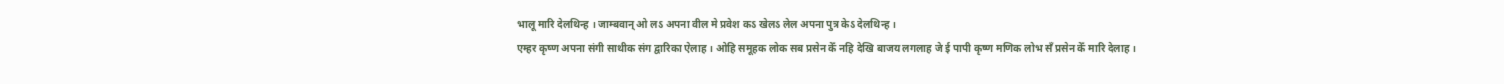भालू मारि देलथिन्ह । जाम्बवान् ओ लऽ अपना वील मे प्रवेश कऽ खेलऽ लेल अपना पुत्र केऽ देलथिन्ह ।
एम्हर कृष्ण अपना संगी साथीक संग द्वारिका ऐलाह । ओहि समूहक लोक सब प्रसेन केँ नहि देखि बाजय लगलाह जे ई पापी कृष्ण मणिक लोभ सँ प्रसेन केँ मारि देलाह ।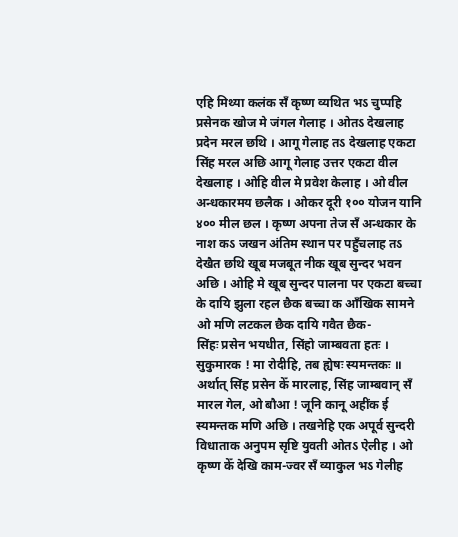एहि मिथ्या कलंक सँ कृष्ण व्यथित भऽ चुप्पहि प्रसेनक खोज मे जंगल गेलाह । ओतऽ देखलाह प्रदेन मरल छथि । आगू गेलाह तऽ देखलाह एकटा सिंह मरल अछि आगू गेलाह उत्तर एकटा वील देखलाह । ओहि वील मे प्रवेश केलाह । ओ वील अन्धकारमय छलैक । ओकर दूरी १०० योजन यानि ४०० मील छल । कृष्ण अपना तेज सँ अन्धकार के नाश कऽ जखन अंतिम स्थान पर पहुँचलाह तऽ देखैत छथि खूब मजबूत नीक खूब सुन्दर भवन अछि । ओहि मे खूब सुन्दर पालना पर एकटा बच्चा के दायि झुला रहल छैक बच्चा क आँखिक सामने ओ मणि लटकल छैक दायि गवैत छैक-
सिंहः प्रसेन भयधीत, सिंहो जाम्बवता हतः ।
सुकुमारक ! मा रोदीहि, तब ह्येषः स्यमन्तकः ॥
अर्थात् सिंह प्रसेन केँ मारलाह, सिंह जाम्बवान् सँ मारल गेल, ओ बौआ ! जूनि कानू अहींक ई स्यमन्तक मणि अछि । तखनेहि एक अपूर्व सुन्दरी विधाताक अनुपम सृष्टि युवती ओतऽ ऐलीह । ओ कृष्ण केँ देखि काम-ज्वर सँ व्याकुल भऽ गेलीह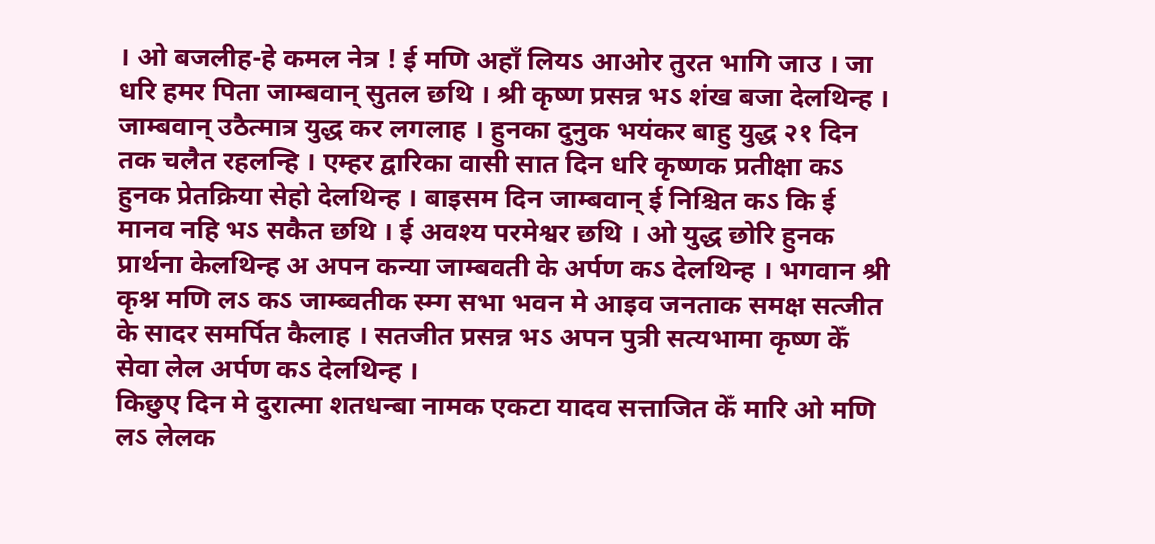। ओ बजलीह-हे कमल नेत्र ! ई मणि अहाँ लियऽ आओर तुरत भागि जाउ । जा धरि हमर पिता जाम्बवान् सुतल छथि । श्री कृष्ण प्रसन्न भऽ शंख बजा देलथिन्ह । जाम्बवान् उठैत्मात्र युद्ध कर लगलाह । हुनका दुनुक भयंकर बाहु युद्ध २१ दिन तक चलैत रहलन्हि । एम्हर द्वारिका वासी सात दिन धरि कृष्णक प्रतीक्षा कऽ हुनक प्रेतक्रिया सेहो देलथिन्ह । बाइसम दिन जाम्बवान् ई निश्चित कऽ कि ई मानव नहि भऽ सकैत छथि । ई अवश्य परमेश्वर छथि । ओ युद्ध छोरि हुनक प्रार्थना केलथिन्ह अ अपन कन्या जाम्बवती के अर्पण कऽ देलथिन्ह । भगवान श्री कृश्न मणि लऽ कऽ जाम्ब्वतीक स्म्ग सभा भवन मे आइव जनताक समक्ष सत्जीत के सादर समर्पित कैलाह । सतजीत प्रसन्न भऽ अपन पुत्री सत्यभामा कृष्ण केँ सेवा लेल अर्पण कऽ देलथिन्ह ।
किछुए दिन मे दुरात्मा शतधन्बा नामक एकटा यादव सत्ताजित केँ मारि ओ मणि लऽ लेलक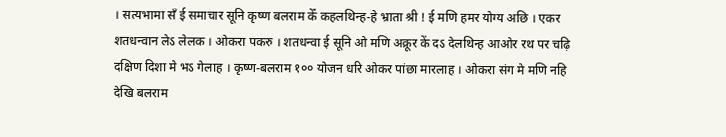। सत्यभामा सँ ई समाचार सूनि कृष्ण बलराम केँ कहलथिन्ह-हे भ्राता श्री ! ई मणि हमर योग्य अछि । एकर शतधन्वान लेऽ लेलक । ओकरा पकरु । शतधन्वा ई सूनि ओ मणि अक्रूर कें दऽ देलथिन्ह आओर रथ पर चढ़ि दक्षिण दिशा मे भऽ गेलाह । कृष्ण-बलराम १०० योजन धरि ओकर पांछा मारलाह । ओकरा संग मे मणि नहि देखि बलराम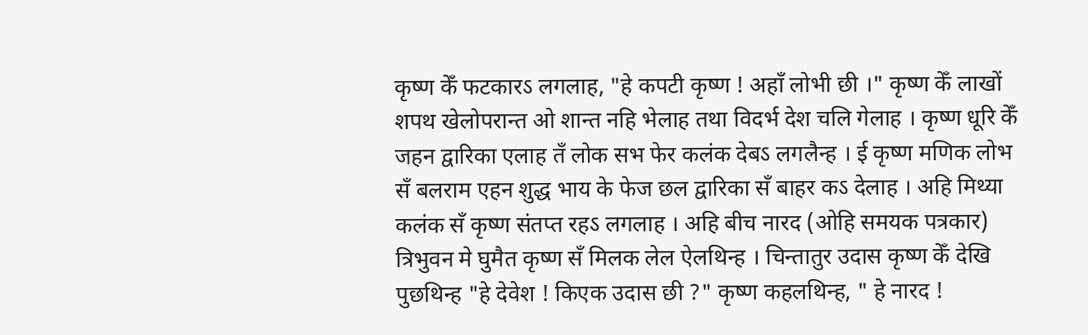कृष्ण केँ फटकारऽ लगलाह, "हे कपटी कृष्ण ! अहाँ लोभी छी ।" कृष्ण केँ लाखों शपथ खेलोपरान्त ओ शान्त नहि भेलाह तथा विदर्भ देश चलि गेलाह । कृष्ण धूरि केँ जहन द्वारिका एलाह तँ लोक सभ फेर कलंक देबऽ लगलैन्ह । ई कृष्ण मणिक लोभ सँ बलराम एहन शुद्ध भाय के फेज छल द्वारिका सँ बाहर कऽ देलाह । अहि मिथ्या कलंक सँ कृष्ण संतप्त रहऽ लगलाह । अहि बीच नारद (ओहि समयक पत्रकार) त्रिभुवन मे घुमैत कृष्ण सँ मिलक लेल ऐलथिन्ह । चिन्तातुर उदास कृष्ण केँ देखि पुछथिन्ह "हे देवेश ! किएक उदास छी ?" कृष्ण कहलथिन्ह, " हे नारद !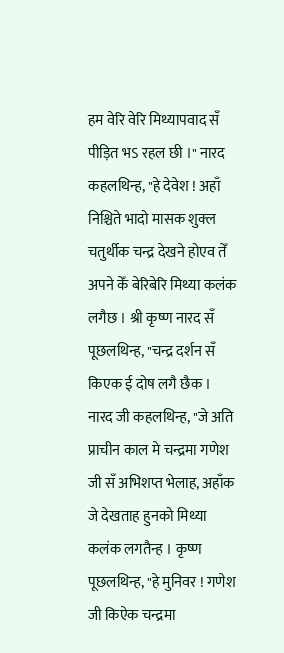हम वेरि वेरि मिथ्यापवाद सँ पीड़ित भऽ रहल छी ।" नारद कहलथिन्ह, "हे देवेश ! अहाँ निश्चिते भादो मासक शुक्ल चतुर्थीक चन्द्र देखने होएव तेँ अपने केँ बेरिबेरि मिथ्या कलंक लगैछ । श्री कृष्ण नारद सँ पूछलथिन्ह, "चन्द्र दर्शन सँ किएक ई दोष लगै छैक ।
नारद जी कहलथिन्ह, "जे अति प्राचीन काल मे चन्द्रमा गणेश जी सँ अभिशप्त भेलाह, अहाँक जे देखताह हुनको मिथ्या कलंक लगतैन्ह । कृष्ण पूछलथिन्ह, "हे मुनिवर ! गणेश जी किऐक चन्द्रमा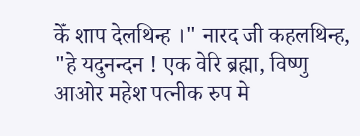केँ शाप देलथिन्ह ।" नारद जी कहलथिन्ह, "हे यदुनन्दन ! एक वेरि ब्रह्मा, विष्णु आओर महेश पत्नीक रुप मे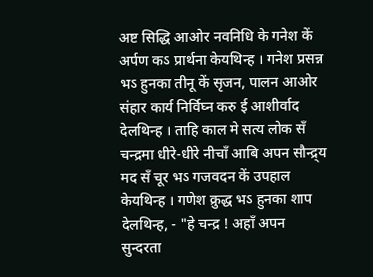अष्ट सिद्धि आओर नवनिधि के गनेश कें अर्पण कऽ प्रार्थना केयथिन्ह । गनेश प्रसन्न भऽ हुनका तीनू कें सृजन, पालन आओर संहार कार्य निर्विघ्न करु ई आशीर्वाद देलथिन्ह । ताहि काल मे सत्य लोक सँ चन्द्रमा धीरे-धीरे नीचाँ आबि अपन सौन्द्र्य मद सँ चूर भऽ गजवदन कें उपहाल केयथिन्ह । गणेश क्रुद्ध भऽ हुनका शाप देलथिन्ह, - "हे चन्द्र ! अहाँ अपन सुन्दरता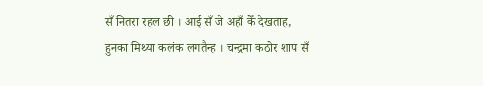सँ नितरा रहल छी । आई सँ जे अहाँ केँ देखताह, हुनका मिथ्या कलंक लगतैन्ह । चन्द्रमा कठोर शाप सँ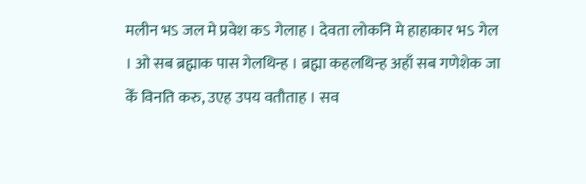मलीन भऽ जल मे प्रवेश कऽ गेलाह । देवता लोकनि मे हाहाकार भऽ गेल । ओ सब ब्रह्माक पास गेलथिन्ह । ब्रह्मा कहलथिन्ह अहाँ सब गणेशेक जा केँ विनति करु, उएह उपय वतौताह । सव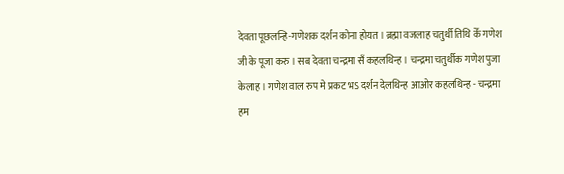देवता पूछलन्हि-गणेशक दर्शन कोना होयत । ब्रह्मा वजलाह चतुर्थी तिथि केँ गणेश जी के पूजा करु । सब देवता चन्द्रमा सँ कहलथिन्ह । चन्द्रमा चतुर्थीक गणेश पुजा केलाह । गणेश वाल रुप मे प्रकट भऽ दर्शन देलथिन्ह आओर कहलथिन्ह - चन्द्रमा हम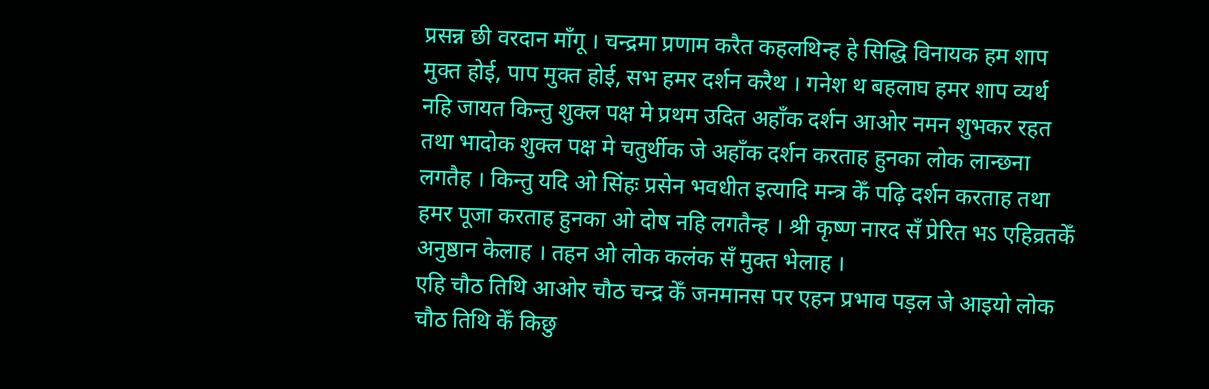प्रसन्न छी वरदान माँगू । चन्द्रमा प्रणाम करैत कहलथिन्ह हे सिद्धि विनायक हम शाप मुक्त होई, पाप मुक्त होई, सभ हमर दर्शन करैथ । गनेश थ बहलाघ हमर शाप व्यर्थ नहि जायत किन्तु शुक्ल पक्ष मे प्रथम उदित अहाँक दर्शन आओर नमन शुभकर रहत तथा भादोक शुक्ल पक्ष मे चतुर्थीक जे अहाँक दर्शन करताह हुनका लोक लान्छना लगतैह । किन्तु यदि ओ सिंहः प्रसेन भवधीत इत्यादि मन्त्र केँ पढ़ि दर्शन करताह तथा हमर पूजा करताह हुनका ओ दोष नहि लगतैन्ह । श्री कृष्ण नारद सँ प्रेरित भऽ एहिव्रतकेँ अनुष्ठान केलाह । तहन ओ लोक कलंक सँ मुक्त भेलाह ।
एहि चौठ तिथि आओर चौठ चन्द्र केँ जनमानस पर एहन प्रभाव पड़ल जे आइयो लोक चौठ तिथि केँ किछु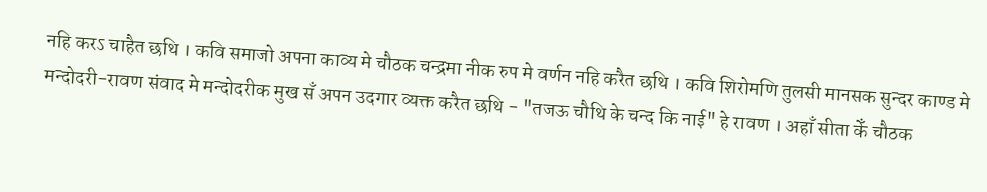नहि करऽ चाहैत छथि । कवि समाजो अपना काव्य मे चौठक चन्द्रमा नीक रुप मे वर्णन नहि करैत छथि । कवि शिरोमणि तुलसी मानसक सुन्दर काण्ड मे मन्दोदरी-रावण संवाद मे मन्दोदरीक मुख सँ अपन उदगार व्यक्त करैत छथि - "तजऊ चौथि के चन्द कि नाई" हे रावण । अहाँ सीता केँ चौठक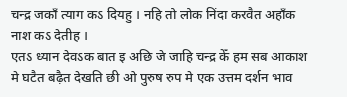चन्द्र जकाँ त्याग कऽ दियहु । नहि तो लोक निंदा करवैत अहाँक नाश कऽ देतीह ।
एतऽ ध्यान देवऽक बात इ अछि जे जाहि चन्द्र केँ हम सब आकाश मे घटैत बढ़ैत देखति छी ओ पुरुष रुप मे एक उत्तम दर्शन भाव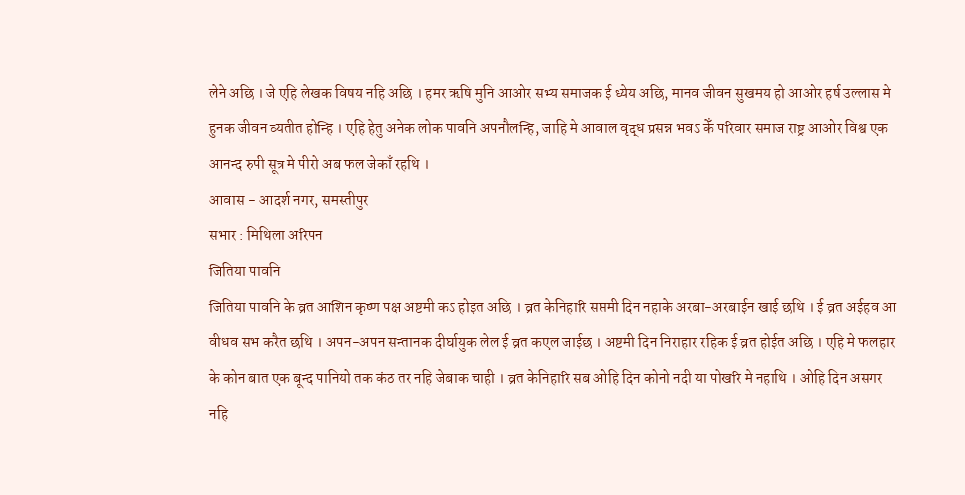लेने अछि । जे एहि लेखक विषय नहि अछि । हमर ऋषि मुनि आओर सभ्य समाजक ई ध्येय अछि, मानव जीवन सुखमय हो आओर हर्ष उल्लास मे हुनक जीवन व्यतीत होन्हि । एहि हेतु अनेक लोक पावनि अपनौलन्हि, जाहि मे आवाल वृद्ध प्रसन्न भवऽ केँ परिवार समाज राष्ट्र आओर विश्व एक आनन्द रुपी सूत्र मे पीरो अब फल जेकाँ रहथि ।
आवास - आदर्श नगर, समस्तीपुर
सभार : मिथिला अरिपन
जितिया पावनि
जितिया पावनि के व्रत आशिन कृष्ण पक्ष अष्टमी कऽ होइत अछि । व्रत केनिहारि सप्तमी दिन नहाके अरबा-अरबाईन खाई छथि । ई व्रत अईहव आ वीधव सभ करैत छथि । अपन-अपन सन्तानक दीर्घायुक लेल ई व्रत कएल जाईछ । अष्टमी दिन निराहार रहिक ई व्रत होईत अछि । एहि मे फलहार के कोन बात एक बून्द पानियो तक कंठ तर नहि जेबाक चाही । व्रत केनिहारि सब ओहि दिन कोनो नदी या पोखरि मे नहाथि । ओहि दिन असगर नहि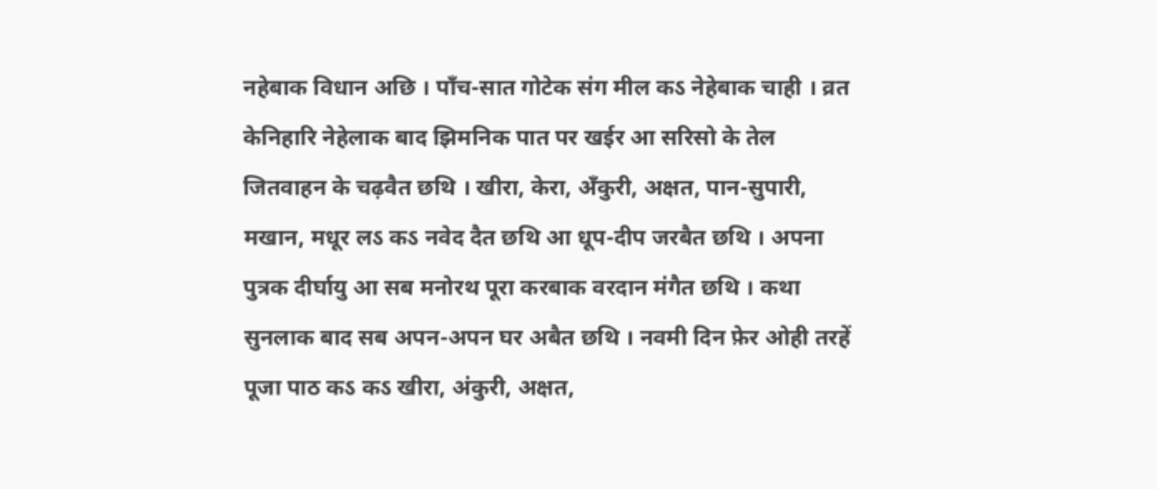नहेबाक विधान अछि । पाँच-सात गोटेक संग मील कऽ नेहेबाक चाही । व्रत केनिहारि नेहेलाक बाद झिमनिक पात पर खईर आ सरिसो के तेल जितवाहन के चढ़वैत छथि । खीरा, केरा, अँकुरी, अक्षत, पान-सुपारी, मखान, मधूर लऽ कऽ नवेद दैत छथि आ धूप-दीप जरबैत छथि । अपना पुत्रक दीर्घायु आ सब मनोरथ पूरा करबाक वरदान मंगैत छथि । कथा सुनलाक बाद सब अपन-अपन घर अबैत छथि । नवमी दिन फ़ेर ओही तरहें पूजा पाठ कऽ कऽ खीरा, अंकुरी, अक्षत,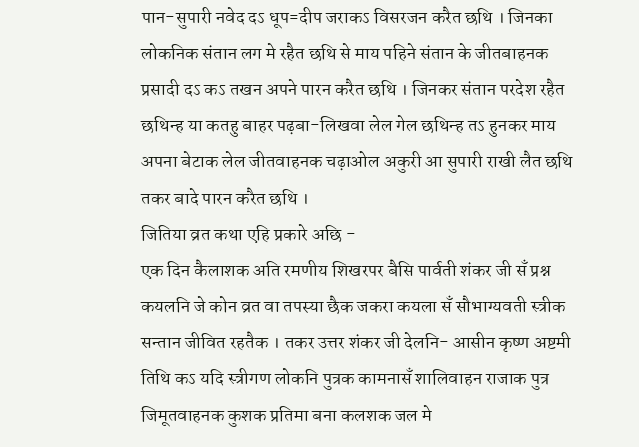पान-सुपारी नवेद दऽ धूप=दीप जराकऽ विसरजन करैत छथि । जिनका लोकनिक संतान लग मे रहैत छथि से माय पहिने संतान के जीतबाहनक प्रसादी दऽ कऽ तखन अपने पारन करैत छथि । जिनकर संतान परदेश रहैत छथिन्ह या कतहु बाहर पढ़बा-लिखवा लेल गेल छथिन्ह तऽ हुनकर माय अपना बेटाक लेल जीतवाहनक चढ़ाओल अकुरी आ सुपारी राखी लैत छथि तकर बादे पारन करैत छथि ।
जितिया व्रत कथा एहि प्रकारे अछि -
एक दिन कैलाशक अति रमणीय शिखरपर बैसि पार्वती शंकर जी सँ प्रश्न कयलनि जे कोन व्रत वा तपस्या छैक जकरा कयला सँ सौभाग्यवती स्त्रीक सन्तान जीवित रहतैक । तकर उत्तर शंकर जी देलनि- आसीन कृष्ण अष्टमी तिथि कऽ यदि स्त्रीगण लोकनि पुत्रक कामनासँ शालिवाहन राजाक पुत्र जिमूतवाहनक कुशक प्रतिमा बना कलशक जल मे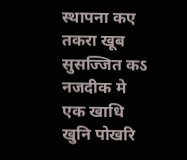स्थापना कए तकरा खूब सुसज्जित कऽ नजदीक मे एक खाधि खुनि पोखरि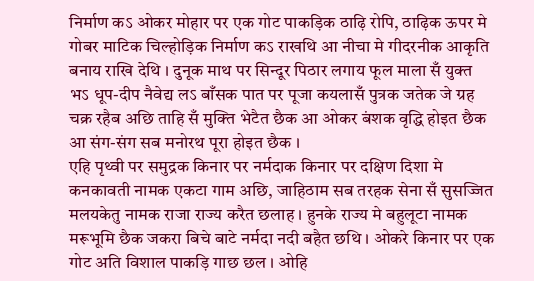निर्माण कऽ ओकर मोहार पर एक गोट पाकड़िक ठाढ़ि रोपि, ठाढ़िक ऊपर मे गोबर माटिक चिल्होड़िक निर्माण कऽ राखथि आ नीचा मे गीदरनीक आकृति बनाय राखि देथि । दुनूक माथ पर सिन्दूर पिठार लगाय फूल माला सँ युक्त भऽ धूप-दीप नैवेद्य लऽ बाँसक पात पर पूजा कयलासँ पुत्रक जतेक जे ग्रह चक्र रहैब अछि ताहि सँ मुक्ति भेटैत छैक आ ओकर बंशक वृद्धि होइत छैक आ संग-संग सब मनोरथ पूरा होइत छैक ।
एहि पृथ्वी पर समुद्रक किनार पर नर्मदाक किनार पर दक्षिण दिशा मे कनकावती नामक एकटा गाम अछि, जाहिठाम सब तरहक सेना सँ सुसज्जित मलयकेतु नामक राजा राज्य करैत छलाह । हुनके राज्य मे बहुलूटा नामक मरूभूमि छैक जकरा बिचे बाटे नर्मदा नदी बहैत छथि । ओकरे किनार पर एक गोट अति विशाल पाकड़ि गाछ छल । ओहि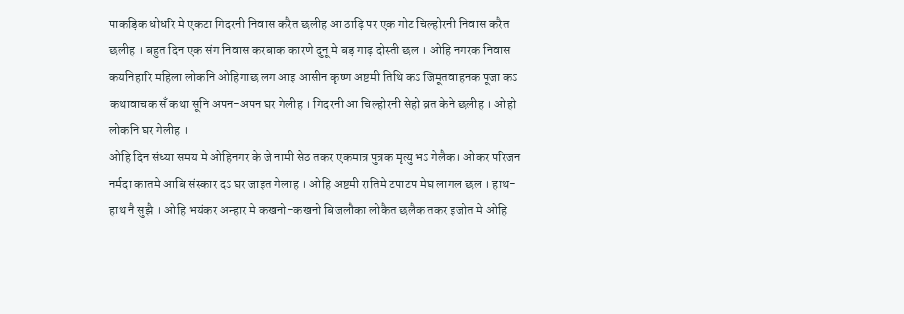पाकड़िक धोधरि मे एकटा गिदरनी निवास करैत छलीह आ ठाढ़ि पर एक गोट चिल्होरनी निवास करैत छलीह । बहुत दिन एक संग निवास करबाक कारणे दुनू मे बड़ गाढ़ दोस्ती छल । ओहि नगरक निवास कयनिहारि महिला लोकनि ओहिगाछ लग आइ आसीन कृष्ण अष्टमी तिथि कऽ जिमूतवाहनक पूजा कऽ कथावाचक सँ कथा सूनि अपन-अपन घर गेलीह । गिदरनी आ चिल्होरनी सेहो व्रत केने छलीह । ओहो लोकनि घर गेलीह ।
ओहि दिन संध्या समय मे ओहिनगर के जे नामी सेठ तकर एकमात्र पुत्रक मृत्यु भऽ गेलैक। ओकर परिजन नर्मदा कातमे आबि संस्कार दऽ घर जाइत गेलाह । ओहि अष्टमी रातिमे टपाटप मेघ लागल छल । हाथ-हाथ नै सुझै । ओहि भयंकर अन्हार मे कखनो-कखनो बिजलौका लोकैत छलैक तकर इजोत मे ओहि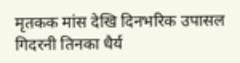मृतकक मांस देखि दिनभरिक उपासल गिदरनी तिनका धैर्य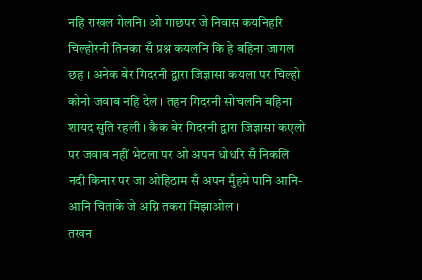नहि राखल गेलनि। ओ गाछपर जे निवास कयनिहरि चिल्होरनी तिनका सँ प्रश्न कयलनि कि हे बहिना जागल छह । अनेक बेर गिदरनी द्वारा जिज्ञासा कयला पर चिल्हो कोनो जवाब नहि देल । तहन गिदरनी सोचलनि बहिना शायद सुति रहली । कैक बेर गिदरनी द्वारा जिज्ञासा कएलो पर जवाब नहीं भेटला पर ओ अपन धोधरि सँ निकलि नदी किनार पर जा ओहिठाम सँ अपन मुँहमे पानि आनि-आनि चिताके जे अग्नि तकरा मिझाओल ।
तखन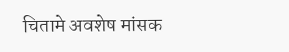चितामे अवशेष मांसक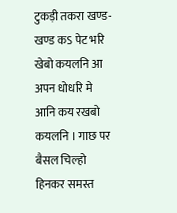टुकड़ी तकरा खण्ड-खण्ड कऽ पेट भरि खेबो कयलनि आ अपन धोधरि मे आनि कय रखबो कयलनि । गाछ पर बैसल चिल्हो हिनकर समस्त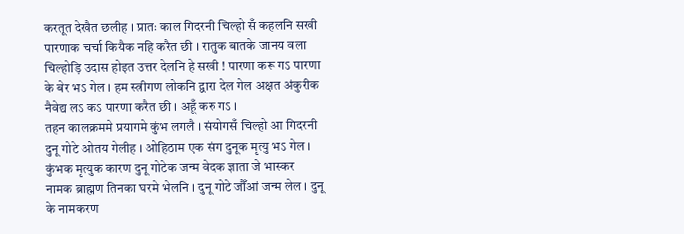करतूत देखैत छलीह । प्रातः काल गिदरनी चिल्हो सँ कहलनि सखी पारणाक चर्चा कियैक नहि करैत छी । रातुक बातके जानय वला चिल्होड़ि उदास होइत उत्तर देलनि हे सखी ! पारणा करू गऽ पारणा के बेर भऽ गेल । हम स्त्रीगण लोकनि द्वारा देल गेल अक्षत अंकुरीक नैवेद्य लऽ कऽ पारणा करैत छी । अहूँ करु गऽ ।
तहन कालक्रममे प्रयागमे कुंभ लगलै । संयोगसँ चिल्हो आ गिदरनी दुनू गोटे ओतय गेलीह । ओहिठाम एक संग दुनूक मृत्यु भऽ गेल । कुंभक मृत्युक कारण दुनू गोटेक जन्म वेदक ज्ञाता जे भास्कर नामक ब्राह्मण तिनका घरमे भेलनि । दुनू गोटे जौँआं जन्म लेल । दुनू के नामकरण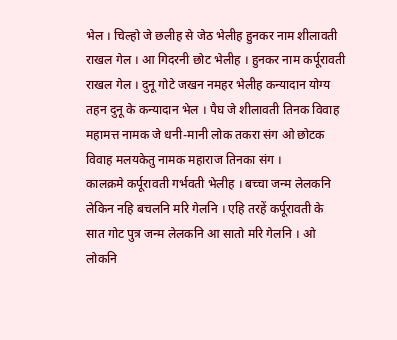भेल । चिल्हो जे छलीह से जेठ भेलीह हुनकर नाम शीलावती राखल गेल । आ गिदरनी छोट भेलीह । हुनकर नाम कर्पूरावती राखल गेल । दुनू गोटे जखन नमहर भेलीह कन्यादान योग्य तहन दुनू के कन्यादान भेल । पैघ जे शीलावती तिनक विवाह महामत्त नामक जे धनी-मानी लोक तकरा संग ओ छोटक विवाह मलयकेतु नामक महाराज तिनका संग ।
कालक्रमे कर्पूरावती गर्भवती भेलीह । बच्चा जन्म लेलकनि लेकिन नहि बचलनि मरि गेलनि । एहि तरहें कर्पूरावती के सात गोट पुत्र जन्म लेलकनि आ सातो मरि गेलनि । ओ लोकनि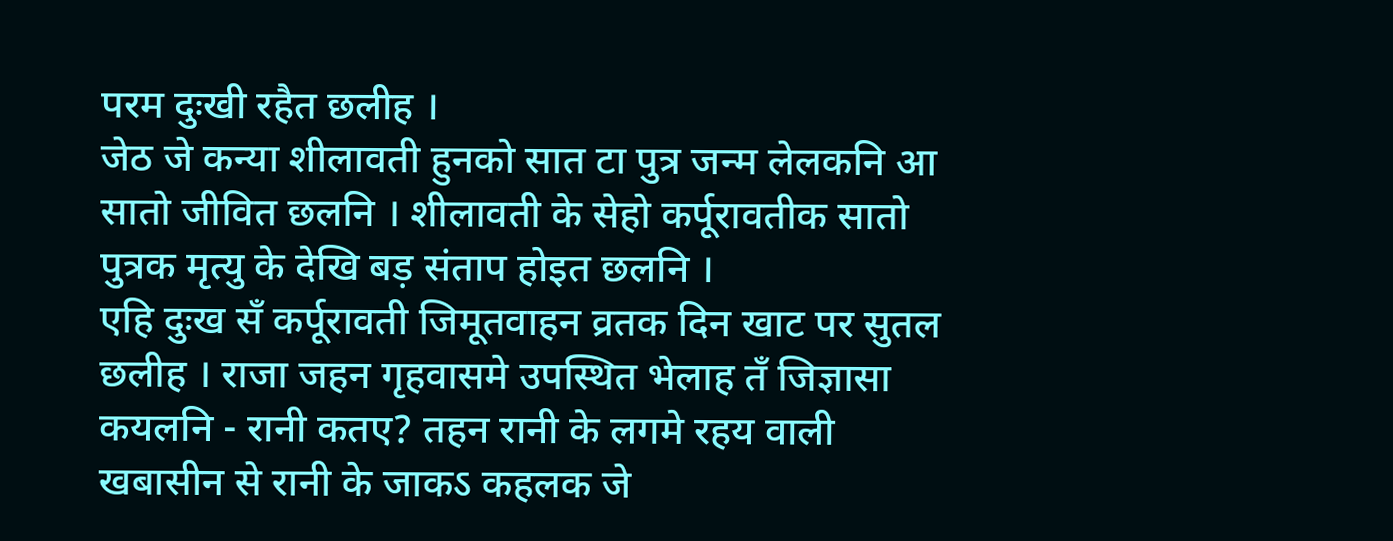परम दुःखी रहैत छलीह ।
जेठ जे कन्या शीलावती हुनको सात टा पुत्र जन्म लेलकनि आ सातो जीवित छलनि । शीलावती के सेहो कर्पूरावतीक सातो पुत्रक मृत्यु के देखि बड़ संताप होइत छलनि ।
एहि दुःख सँ कर्पूरावती जिमूतवाहन व्रतक दिन खाट पर सुतल छलीह । राजा जहन गृहवासमे उपस्थित भेलाह तँ जिज्ञासा कयलनि - रानी कतए? तहन रानी के लगमे रहय वाली खबासीन से रानी के जाकऽ कहलक जे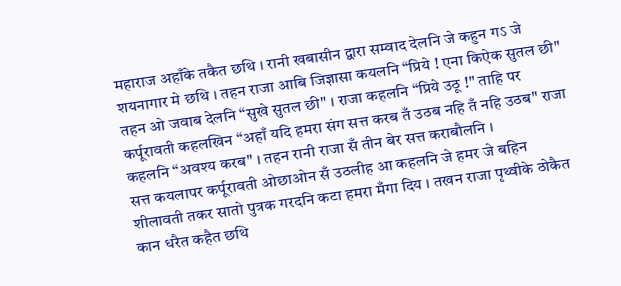महाराज अहाँके तकैत छथि । रानी खबासीन द्वारा सम्वाद देलनि जे कहुन गऽ जे शयनागार मे छथि । तहन राजा आबि जिज्ञासा कयलनि “प्रिये ! एना किऐक सुतल छी" तहन ओ जवाब देलनि “सुखे सुतल छी" । राजा कहलनि “प्रिये उठू !" ताहि पर कर्पूरावती कहलखिन “अहाँ यदि हमरा संग सत्त करब तँ उठब नहि तँ नहि उठब" राजा कहलनि “अवश्य करब" । तहन रानी राजा सँ तीन बेर सत्त कराबौलनि ।
सत्त कयलापर कर्पूरावती ओछाओन सँ उठलीह आ कहलनि जे हमर जे बहिन शीलावती तकर सातो पुत्रक गरदनि कटा हमरा मँगा दिय । तखन राजा पृथ्वीके ठोकैत कान धरैत कहैत छथि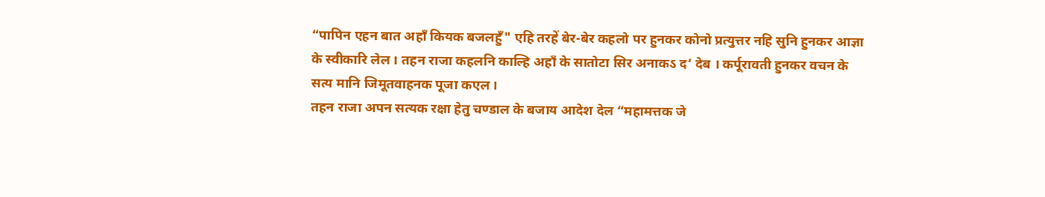“पापिन एहन बात अहाँ कियक बजलहुँ" एहि तरहें बेर-बेर कहलो पर हुनकर कोनो प्रत्युत्तर नहि सुनि हुनकर आज्ञा के स्वीकारि लेल । तहन राजा कहलनि काल्हि अहाँ के सातोटा सिर अनाकऽ द’ देब । कर्पूरावती हुनकर वचन के सत्य मानि जिमूतवाहनक पूजा कएल ।
तहन राजा अपन सत्यक रक्षा हेतु चण्डाल के बजाय आदेश देल “महामत्तक जे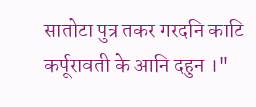सातोटा पुत्र तकर गरदनि काटि कर्पूरावती के आनि दहुन ।"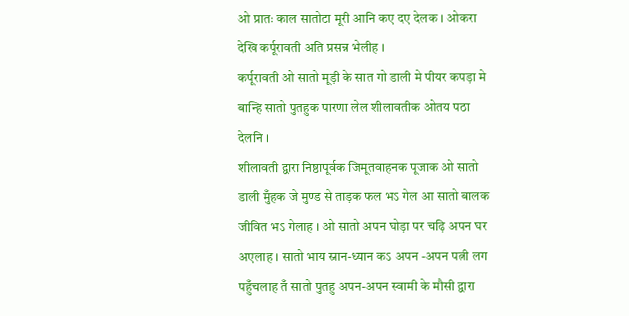ओ प्रातः काल सातोटा मूरी आनि कए दए देलक । ओकरा देखि कर्पूरावती अति प्रसन्न भेलीह ।
कर्पूरावती ओ सातो मूड़ी के सात गो डाली मे पीयर कपड़ा मे बान्हि सातो पुतहुक पारणा लेल शीलावतीक ओतय पठा देलनि ।
शीलावती द्वारा निष्ठापूर्वक जिमूतवाहनक पूजाक ओ सातो डाली मुँहक जे मुण्ड से ताड़क फल भऽ गेल आ सातो बालक जीवित भऽ गेलाह । ओ सातो अपन घोड़ा पर चढ़ि अपन घर अएलाह । सातो भाय स्नान-ध्यान कऽ अपन -अपन पत्नी लग पहुँचलाह तँ सातो पुतहु अपन-अपन स्वामी के मौसी द्वारा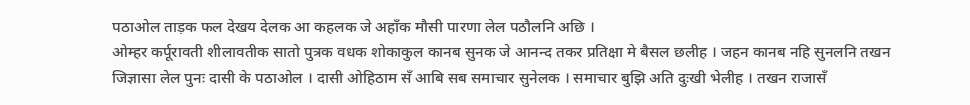पठाओल ताड़क फल देखय देलक आ कहलक जे अहाँक मौसी पारणा लेल पठौलनि अछि ।
ओम्हर कर्पूरावती शीलावतीक सातो पुत्रक वधक शोकाकुल कानब सुनक जे आनन्द तकर प्रतिक्षा मे बैसल छलीह । जहन कानब नहि सुनलनि तखन जिज्ञासा लेल पुनः दासी के पठाओल । दासी ओहिठाम सँ आबि सब समाचार सुनेलक । समाचार बुझि अति दुःखी भेलीह । तखन राजासँ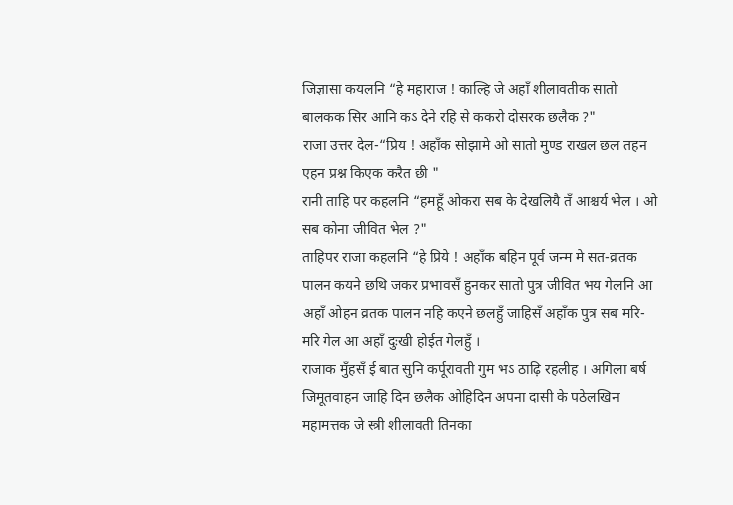जिज्ञासा कयलनि “हे महाराज ! काल्हि जे अहाँ शीलावतीक सातो बालकक सिर आनि कऽ देने रहि से ककरो दोसरक छलैक ?"
राजा उत्तर देल-“प्रिय ! अहाँक सोझामे ओ सातो मुण्ड राखल छल तहन एहन प्रश्न किएक करैत छी "
रानी ताहि पर कहलनि “हमहूँ ओकरा सब के देखलियै तँ आश्चर्य भेल । ओ सब कोना जीवित भेल ?"
ताहिपर राजा कहलनि “हे प्रिये ! अहाँक बहिन पूर्व जन्म मे सत-व्रतक पालन कयने छथि जकर प्रभावसँ हुनकर सातो पुत्र जीवित भय गेलनि आ अहाँ ओहन व्रतक पालन नहि कएने छलहुँ जाहिसँ अहाँक पुत्र सब मरि-मरि गेल आ अहाँ दुःखी होईत गेलहुँ ।
राजाक मुँहसँ ई बात सुनि कर्पूरावती गुम भऽ ठाढ़ि रहलीह । अगिला बर्ष जिमूतवाहन जाहि दिन छलैक ओहिदिन अपना दासी के पठेलखिन महामत्तक जे स्त्री शीलावती तिनका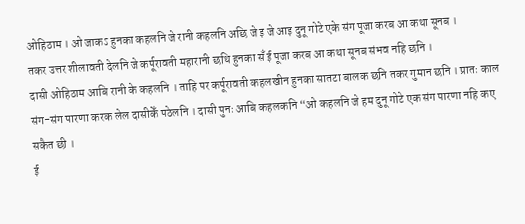ओहिठाम । ओ जाकऽ हुनका कहलनि जे रानी कहलनि अछि जे इ जे आइ दुनू गोटे एके संग पूजा करब आ कथा सूनब ।
तकर उत्तर शीलावती देलनि जे कर्पूरावती महारानी छथि हुनका सँ ई पूजा करब आ कथा सूनब संभव नहि छनि ।
दासी ओहिठाम आबि रानी के कहलनि । ताहि पर कर्पूरावती कहलखीन हुनका सातटा बालक छनि तकर गुमान छनि । प्रातः काल संग-संग पारणा करक लेल दासीकेँ पठेलनि । दासी पुनः आबि कहलकनि “ओ कहलनि जे हम दुनू गोटे एक संग पारणा नहि कए सकैत छी ।
ई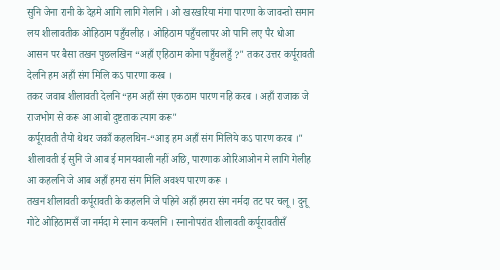सुनि जेना रानी के देहमे आगि लागि गेलनि । ओ खरखरिया मंगा पारणा के जावन्तो समान लय शीलावतीक ओहिठाम पहुँचलीह । ओहिठाम पहुँचलापर ओ पानि लए पैर धोआ आसन पर बैसा तखन पुछलखिन “अहाँ एहिठाम कोना पहुँचलहुँ ?" तकर उत्तर कर्पूरावती देलनि हम अहाँ संग मिलि कऽ पारणा करब ।
तकर जवाब शीलावती देलनि “हम अहाँ संग एकठाम पारण नहि करब । अहाँ राजाक जे राजभोग से करू आ आबो दुष्टताक त्याग करू"
कर्पूरावती तैयो थेथर जकाँ कहलथिन-“आइ हम अहाँ संग मिलिये कऽ पारण करब ।"
शीलावती ई सुनि जे आब ई मानयवाली नहीं अछि, पारणाक ओरिआओन मे लागि गेलीह आ कहलनि जे आब अहाँ हमरा संग मिलि अवश्य पारण करू ।
तखन शीलावती कर्पूरावती के कहलनि जे पहिने अहाँ हमरा संग नर्मदा तट पर चलू । दुनू गोटे ओहिठामसँ जा नर्मदा मे स्नान कयलनि । स्नानोपरांत शीलावती कर्पूरावतीसँ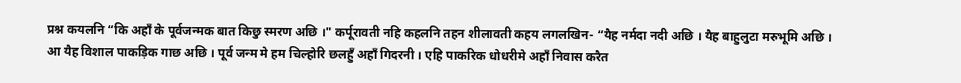प्रश्न कयलनि “कि अहाँ के पूर्वजन्मक बात किछु स्मरण अछि ।" कर्पूरावती नहि कहलनि तहन शीलावती कहय लगलखिन- “यैह नर्मदा नदी अछि । यैह बाहुलुटा मरुभूमि अछि । आ यैह विशाल पाकड़िक गाछ अछि । पूर्व जन्म मे हम चिल्होरि छलहुँ अहाँ गिदरनी । एहि पाकरिक धोधरीमे अहाँ निवास करैत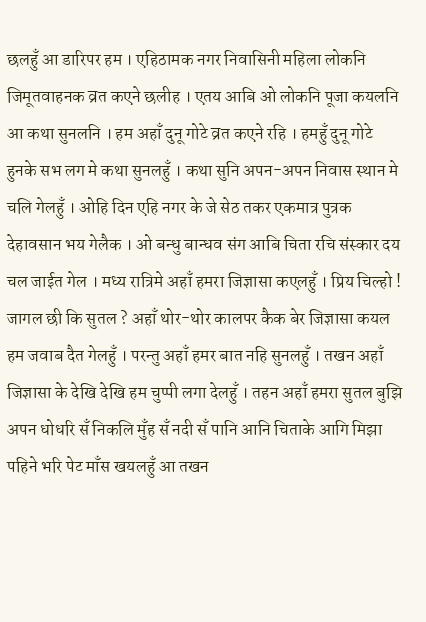छलहुँ आ डारिपर हम । एहिठामक नगर निवासिनी महिला लोकनि जिमूतवाहनक व्रत कएने छलीह । एतय आबि ओ लोकनि पूजा कयलनि आ कथा सुनलनि । हम अहाँ दुनू गोटे व्रत कएने रहि । हमहुँ दुनू गोटे हुनके सभ लग मे कथा सुनलहुँ । कथा सुनि अपन-अपन निवास स्थान मे चलि गेलहुँ । ओहि दिन एहि नगर के जे सेठ तकर एकमात्र पुत्रक देहावसान भय गेलैक । ओ बन्धु बान्धव संग आबि चिता रचि संस्कार दय चल जाईत गेल । मध्य रात्रिमे अहाँ हमरा जिज्ञासा कएलहुँ । प्रिय चिल्हो ! जागल छी कि सुतल ? अहाँ थोर-थोर कालपर कैक बेर जिज्ञासा कयल हम जवाब दैत गेलहुँ । परन्तु अहाँ हमर बात नहि सुनलहुँ । तखन अहाँ जिज्ञासा के देखि देखि हम चुप्पी लगा देलहुँ । तहन अहाँ हमरा सुतल बुझि अपन धोधरि सँ निकलि मुँह सँ नदी सँ पानि आनि चिताके आगि मिझा पहिने भरि पेट माँस खयलहुँ आ तखन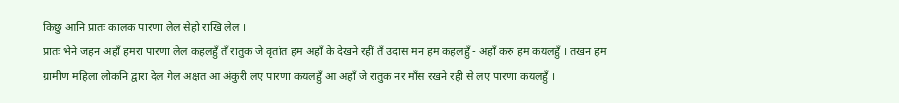किछु आनि प्रातः कालक पारणा लेल सेहो राखि लेल ।
प्रातः भेने जहन अहाँ हमरा पारणा लेल कहलहुँ तँ रातुक जे वृतांत हम अहाँ के देखने रहीं तँ उदास मन हम कहलहुँ - अहाँ करु हम कयलहुँ । तखन हम ग्रामीण महिला लोकनि द्वारा देल गेल अक्षत आ अंकुरी लए पारणा कयलहुँ आ अहाँ जे रातुक नर माँस रखने रही से लए पारणा कयलहुँ ।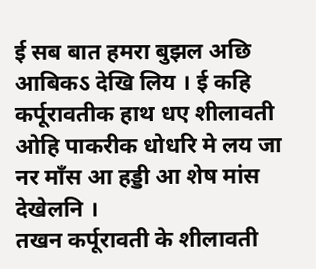ई सब बात हमरा बुझल अछि आबिकऽ देखि लिय । ई कहि कर्पूरावतीक हाथ धए शीलावती ओहि पाकरीक धोधरि मे लय जा नर माँस आ हड्डी आ शेष मांस देखेलनि ।
तखन कर्पूरावती के शीलावती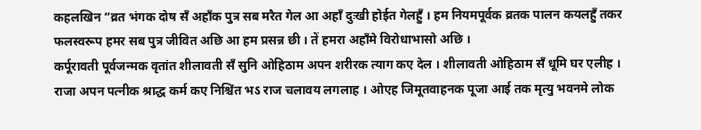कहलखिन “व्रत भंगक दोष सँ अहाँक पुत्र सब मरैत गेल आ अहाँ दुःखी होईत गेलहुँ । हम नियमपूर्वक व्रतक पालन कयलहुँ तकर फलस्वरूप हमर सब पुत्र जीवित अछि आ हम प्रसन्न छी । तें हमरा अहाँमे विरोधाभासो अछि ।
कर्पूरावती पूर्वजन्मक वृतांत शीलावती सँ सुनि ओहिठाम अपन शरीरक त्याग कए देल । शीलावती ओहिठाम सँ धूमि घर एलीह । राजा अपन पत्नीक श्राद्ध कर्म कए निश्चिंत भऽ राज चलावय लगलाह । ओएह जिमूतवाहनक पूजा आई तक मृत्यु भवनमे लोक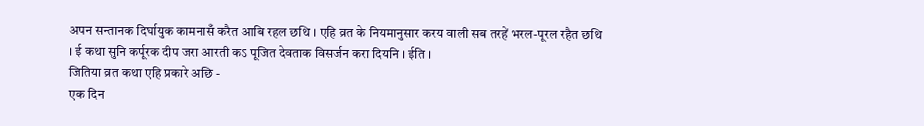अपन सन्तानक दिर्घायुक कामनासँ करैत आबि रहल छथि । एहि व्रत के नियमानुसार करय वाली सब तरहें भरल-पूरल रहैत छथि । ई कथा सुनि कर्पूरक दीप जरा आरती कऽ पूजित देवताक विसर्जन करा दियनि । ईति ।
जितिया व्रत कथा एहि प्रकारे अछि -
एक दिन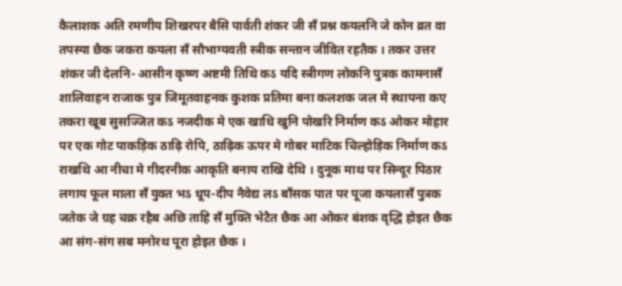कैलाशक अति रमणीय शिखरपर बैसि पार्वती शंकर जी सँ प्रश्न कयलनि जे कोन व्रत वा तपस्या छैक जकरा कयला सँ सौभाग्यवती स्त्रीक सन्तान जीवित रहतैक । तकर उत्तर शंकर जी देलनि- आसीन कृष्ण अष्टमी तिथि कऽ यदि स्त्रीगण लोकनि पुत्रक कामनासँ शालिवाहन राजाक पुत्र जिमूतवाहनक कुशक प्रतिमा बना कलशक जल मे स्थापना कए तकरा खूब सुसज्जित कऽ नजदीक मे एक खाधि खुनि पोखरि निर्माण कऽ ओकर मोहार पर एक गोट पाकड़िक ठाढ़ि रोपि, ठाढ़िक ऊपर मे गोबर माटिक चिल्होड़िक निर्माण कऽ राखथि आ नीचा मे गीदरनीक आकृति बनाय राखि देथि । दुनूक माथ पर सिन्दूर पिठार लगाय फूल माला सँ युक्त भऽ धूप-दीप नैवेद्य लऽ बाँसक पात पर पूजा कयलासँ पुत्रक जतेक जे ग्रह चक्र रहैब अछि ताहि सँ मुक्ति भेटैत छैक आ ओकर बंशक वृद्धि होइत छैक आ संग-संग सब मनोरथ पूरा होइत छैक ।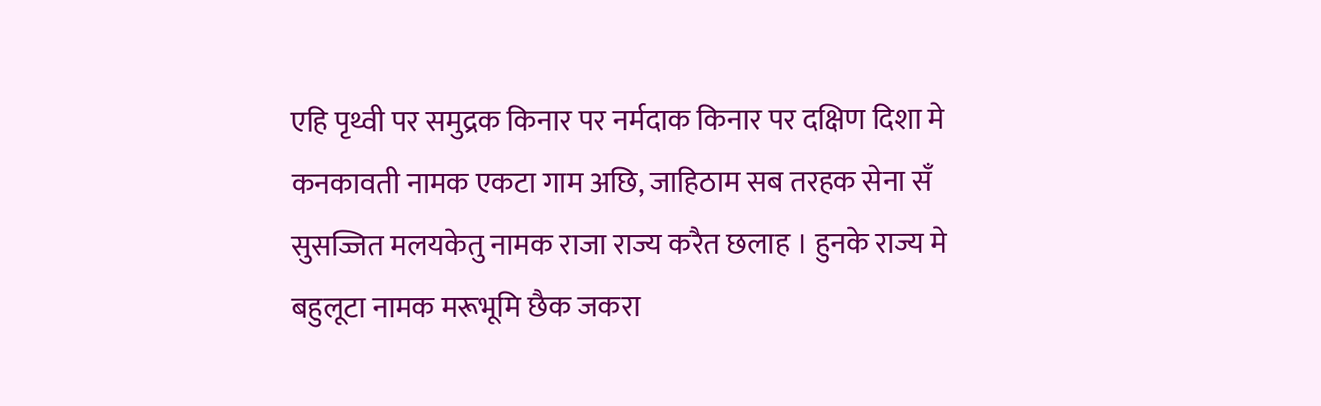एहि पृथ्वी पर समुद्रक किनार पर नर्मदाक किनार पर दक्षिण दिशा मे कनकावती नामक एकटा गाम अछि, जाहिठाम सब तरहक सेना सँ सुसज्जित मलयकेतु नामक राजा राज्य करैत छलाह । हुनके राज्य मे बहुलूटा नामक मरूभूमि छैक जकरा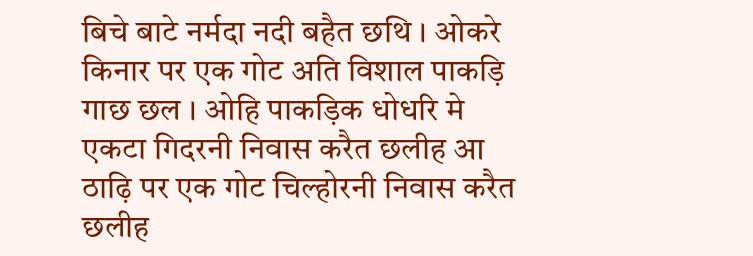बिचे बाटे नर्मदा नदी बहैत छथि । ओकरे किनार पर एक गोट अति विशाल पाकड़ि गाछ छल । ओहि पाकड़िक धोधरि मे एकटा गिदरनी निवास करैत छलीह आ ठाढ़ि पर एक गोट चिल्होरनी निवास करैत छलीह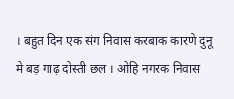। बहुत दिन एक संग निवास करबाक कारणे दुनू मे बड़ गाढ़ दोस्ती छल । ओहि नगरक निवास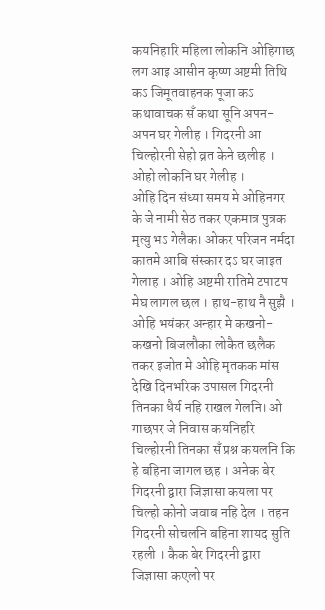कयनिहारि महिला लोकनि ओहिगाछ लग आइ आसीन कृष्ण अष्टमी तिथि कऽ जिमूतवाहनक पूजा कऽ कथावाचक सँ कथा सूनि अपन-अपन घर गेलीह । गिदरनी आ चिल्होरनी सेहो व्रत केने छलीह । ओहो लोकनि घर गेलीह ।
ओहि दिन संध्या समय मे ओहिनगर के जे नामी सेठ तकर एकमात्र पुत्रक मृत्यु भऽ गेलैक। ओकर परिजन नर्मदा कातमे आबि संस्कार दऽ घर जाइत गेलाह । ओहि अष्टमी रातिमे टपाटप मेघ लागल छल । हाथ-हाथ नै सुझै । ओहि भयंकर अन्हार मे कखनो-कखनो बिजलौका लोकैत छलैक तकर इजोत मे ओहि मृतकक मांस देखि दिनभरिक उपासल गिदरनी तिनका धैर्य नहि राखल गेलनि। ओ गाछपर जे निवास कयनिहरि चिल्होरनी तिनका सँ प्रश्न कयलनि कि हे बहिना जागल छह । अनेक बेर गिदरनी द्वारा जिज्ञासा कयला पर चिल्हो कोनो जवाब नहि देल । तहन गिदरनी सोचलनि बहिना शायद सुति रहली । कैक बेर गिदरनी द्वारा जिज्ञासा कएलो पर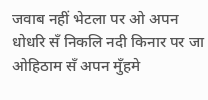जवाब नहीं भेटला पर ओ अपन धोधरि सँ निकलि नदी किनार पर जा ओहिठाम सँ अपन मुँहमे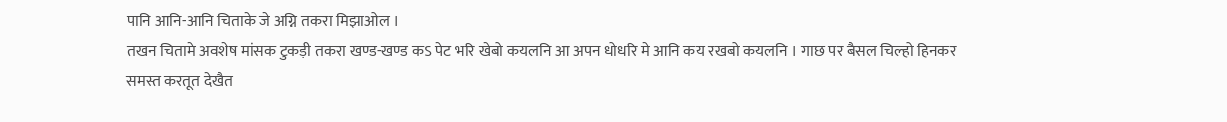पानि आनि-आनि चिताके जे अग्नि तकरा मिझाओल ।
तखन चितामे अवशेष मांसक टुकड़ी तकरा खण्ड-खण्ड कऽ पेट भरि खेबो कयलनि आ अपन धोधरि मे आनि कय रखबो कयलनि । गाछ पर बैसल चिल्हो हिनकर समस्त करतूत देखैत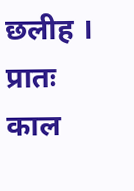छलीह । प्रातः काल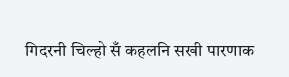गिदरनी चिल्हो सँ कहलनि सखी पारणाक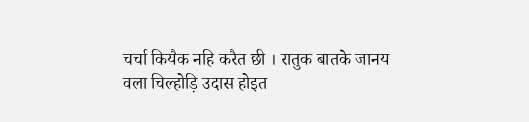चर्चा कियैक नहि करैत छी । रातुक बातके जानय वला चिल्होड़ि उदास होइत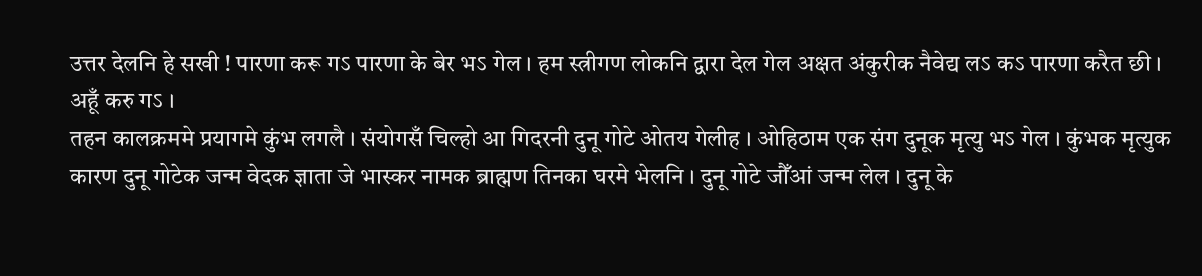उत्तर देलनि हे सखी ! पारणा करू गऽ पारणा के बेर भऽ गेल । हम स्त्रीगण लोकनि द्वारा देल गेल अक्षत अंकुरीक नैवेद्य लऽ कऽ पारणा करैत छी । अहूँ करु गऽ ।
तहन कालक्रममे प्रयागमे कुंभ लगलै । संयोगसँ चिल्हो आ गिदरनी दुनू गोटे ओतय गेलीह । ओहिठाम एक संग दुनूक मृत्यु भऽ गेल । कुंभक मृत्युक कारण दुनू गोटेक जन्म वेदक ज्ञाता जे भास्कर नामक ब्राह्मण तिनका घरमे भेलनि । दुनू गोटे जौँआं जन्म लेल । दुनू के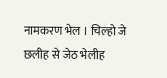नामकरण भेल । चिल्हो जे छलीह से जेठ भेलीह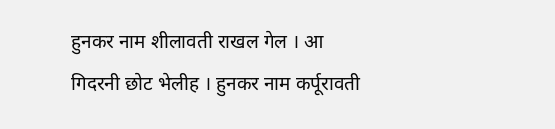हुनकर नाम शीलावती राखल गेल । आ गिदरनी छोट भेलीह । हुनकर नाम कर्पूरावती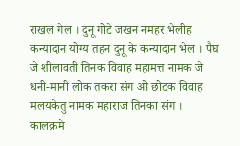राखल गेल । दुनू गोटे जखन नमहर भेलीह कन्यादान योग्य तहन दुनू के कन्यादान भेल । पैघ जे शीलावती तिनक विवाह महामत्त नामक जे धनी-मानी लोक तकरा संग ओ छोटक विवाह मलयकेतु नामक महाराज तिनका संग ।
कालक्रमे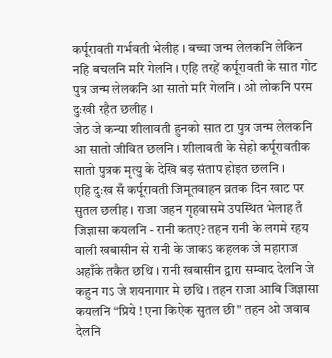कर्पूरावती गर्भवती भेलीह । बच्चा जन्म लेलकनि लेकिन नहि बचलनि मरि गेलनि । एहि तरहें कर्पूरावती के सात गोट पुत्र जन्म लेलकनि आ सातो मरि गेलनि । ओ लोकनि परम दुःखी रहैत छलीह ।
जेठ जे कन्या शीलावती हुनको सात टा पुत्र जन्म लेलकनि आ सातो जीवित छलनि । शीलावती के सेहो कर्पूरावतीक सातो पुत्रक मृत्यु के देखि बड़ संताप होइत छलनि ।
एहि दुःख सँ कर्पूरावती जिमूतवाहन व्रतक दिन खाट पर सुतल छलीह । राजा जहन गृहवासमे उपस्थित भेलाह तँ जिज्ञासा कयलनि - रानी कतए? तहन रानी के लगमे रहय वाली खबासीन से रानी के जाकऽ कहलक जे महाराज अहाँके तकैत छथि । रानी खबासीन द्वारा सम्वाद देलनि जे कहुन गऽ जे शयनागार मे छथि । तहन राजा आबि जिज्ञासा कयलनि “प्रिये ! एना किऐक सुतल छी" तहन ओ जवाब देलनि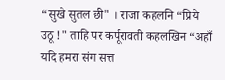“सुखे सुतल छी" । राजा कहलनि “प्रिये उठू !" ताहि पर कर्पूरावती कहलखिन “अहाँ यदि हमरा संग सत्त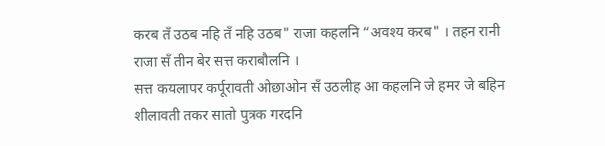करब तँ उठब नहि तँ नहि उठब" राजा कहलनि “अवश्य करब" । तहन रानी राजा सँ तीन बेर सत्त कराबौलनि ।
सत्त कयलापर कर्पूरावती ओछाओन सँ उठलीह आ कहलनि जे हमर जे बहिन शीलावती तकर सातो पुत्रक गरदनि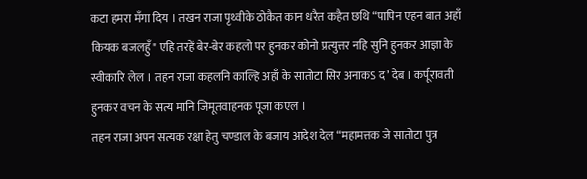कटा हमरा मँगा दिय । तखन राजा पृथ्वीके ठोकैत कान धरैत कहैत छथि “पापिन एहन बात अहाँ कियक बजलहुँ" एहि तरहें बेर-बेर कहलो पर हुनकर कोनो प्रत्युत्तर नहि सुनि हुनकर आज्ञा के स्वीकारि लेल । तहन राजा कहलनि काल्हि अहाँ के सातोटा सिर अनाकऽ द’ देब । कर्पूरावती हुनकर वचन के सत्य मानि जिमूतवाहनक पूजा कएल ।
तहन राजा अपन सत्यक रक्षा हेतु चण्डाल के बजाय आदेश देल “महामत्तक जे सातोटा पुत्र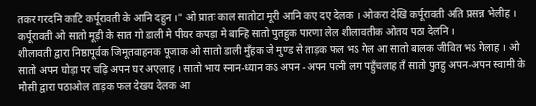तकर गरदनि काटि कर्पूरावती के आनि दहुन ।" ओ प्रातः काल सातोटा मूरी आनि कए दए देलक । ओकरा देखि कर्पूरावती अति प्रसन्न भेलीह ।
कर्पूरावती ओ सातो मूड़ी के सात गो डाली मे पीयर कपड़ा मे बान्हि सातो पुतहुक पारणा लेल शीलावतीक ओतय पठा देलनि ।
शीलावती द्वारा निष्ठापूर्वक जिमूतवाहनक पूजाक ओ सातो डाली मुँहक जे मुण्ड से ताड़क फल भऽ गेल आ सातो बालक जीवित भऽ गेलाह । ओ सातो अपन घोड़ा पर चढ़ि अपन घर अएलाह । सातो भाय स्नान-ध्यान कऽ अपन -अपन पत्नी लग पहुँचलाह तँ सातो पुतहु अपन-अपन स्वामी के मौसी द्वारा पठाओल ताड़क फल देखय देलक आ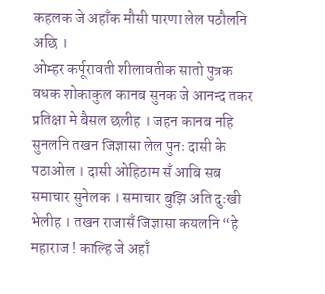कहलक जे अहाँक मौसी पारणा लेल पठौलनि अछि ।
ओम्हर कर्पूरावती शीलावतीक सातो पुत्रक वधक शोकाकुल कानब सुनक जे आनन्द तकर प्रतिक्षा मे बैसल छलीह । जहन कानब नहि सुनलनि तखन जिज्ञासा लेल पुनः दासी के पठाओल । दासी ओहिठाम सँ आबि सब समाचार सुनेलक । समाचार बुझि अति दुःखी भेलीह । तखन राजासँ जिज्ञासा कयलनि “हे महाराज ! काल्हि जे अहाँ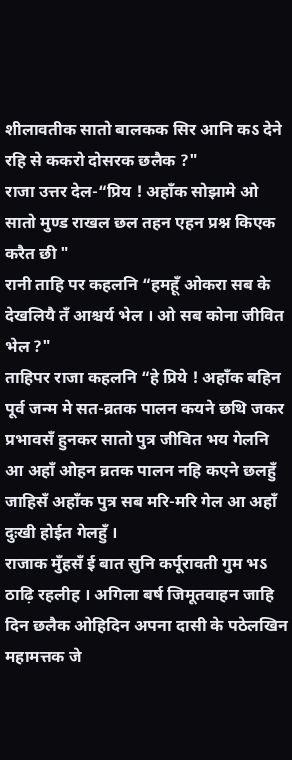शीलावतीक सातो बालकक सिर आनि कऽ देने रहि से ककरो दोसरक छलैक ?"
राजा उत्तर देल-“प्रिय ! अहाँक सोझामे ओ सातो मुण्ड राखल छल तहन एहन प्रश्न किएक करैत छी "
रानी ताहि पर कहलनि “हमहूँ ओकरा सब के देखलियै तँ आश्चर्य भेल । ओ सब कोना जीवित भेल ?"
ताहिपर राजा कहलनि “हे प्रिये ! अहाँक बहिन पूर्व जन्म मे सत-व्रतक पालन कयने छथि जकर प्रभावसँ हुनकर सातो पुत्र जीवित भय गेलनि आ अहाँ ओहन व्रतक पालन नहि कएने छलहुँ जाहिसँ अहाँक पुत्र सब मरि-मरि गेल आ अहाँ दुःखी होईत गेलहुँ ।
राजाक मुँहसँ ई बात सुनि कर्पूरावती गुम भऽ ठाढ़ि रहलीह । अगिला बर्ष जिमूतवाहन जाहि दिन छलैक ओहिदिन अपना दासी के पठेलखिन महामत्तक जे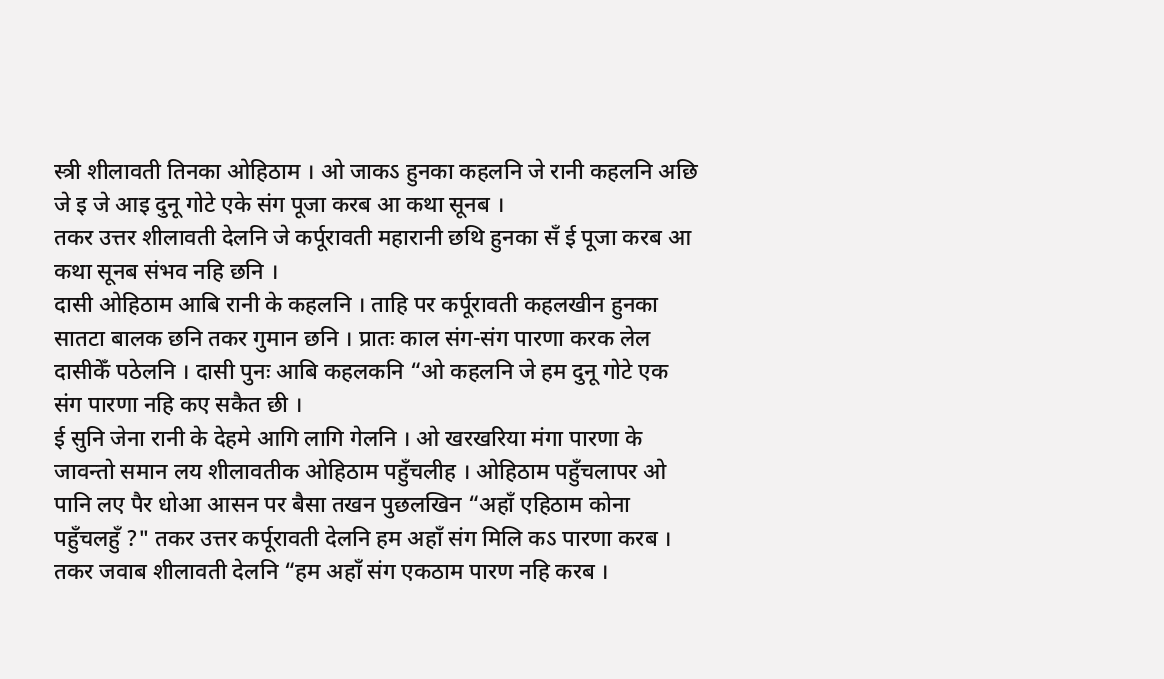स्त्री शीलावती तिनका ओहिठाम । ओ जाकऽ हुनका कहलनि जे रानी कहलनि अछि जे इ जे आइ दुनू गोटे एके संग पूजा करब आ कथा सूनब ।
तकर उत्तर शीलावती देलनि जे कर्पूरावती महारानी छथि हुनका सँ ई पूजा करब आ कथा सूनब संभव नहि छनि ।
दासी ओहिठाम आबि रानी के कहलनि । ताहि पर कर्पूरावती कहलखीन हुनका सातटा बालक छनि तकर गुमान छनि । प्रातः काल संग-संग पारणा करक लेल दासीकेँ पठेलनि । दासी पुनः आबि कहलकनि “ओ कहलनि जे हम दुनू गोटे एक संग पारणा नहि कए सकैत छी ।
ई सुनि जेना रानी के देहमे आगि लागि गेलनि । ओ खरखरिया मंगा पारणा के जावन्तो समान लय शीलावतीक ओहिठाम पहुँचलीह । ओहिठाम पहुँचलापर ओ पानि लए पैर धोआ आसन पर बैसा तखन पुछलखिन “अहाँ एहिठाम कोना पहुँचलहुँ ?" तकर उत्तर कर्पूरावती देलनि हम अहाँ संग मिलि कऽ पारणा करब ।
तकर जवाब शीलावती देलनि “हम अहाँ संग एकठाम पारण नहि करब ।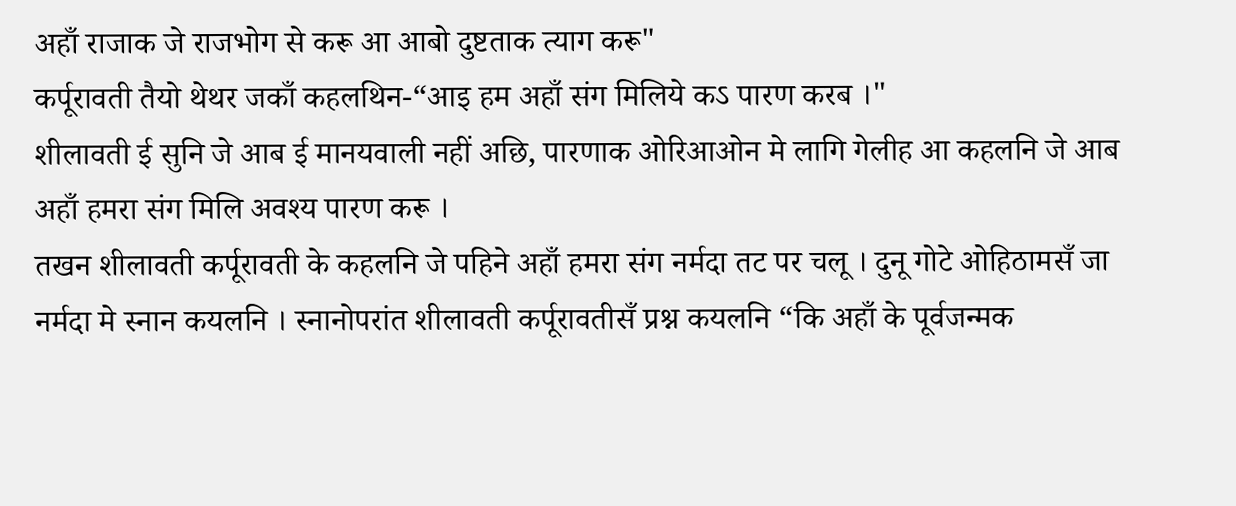अहाँ राजाक जे राजभोग से करू आ आबो दुष्टताक त्याग करू"
कर्पूरावती तैयो थेथर जकाँ कहलथिन-“आइ हम अहाँ संग मिलिये कऽ पारण करब ।"
शीलावती ई सुनि जे आब ई मानयवाली नहीं अछि, पारणाक ओरिआओन मे लागि गेलीह आ कहलनि जे आब अहाँ हमरा संग मिलि अवश्य पारण करू ।
तखन शीलावती कर्पूरावती के कहलनि जे पहिने अहाँ हमरा संग नर्मदा तट पर चलू । दुनू गोटे ओहिठामसँ जा नर्मदा मे स्नान कयलनि । स्नानोपरांत शीलावती कर्पूरावतीसँ प्रश्न कयलनि “कि अहाँ के पूर्वजन्मक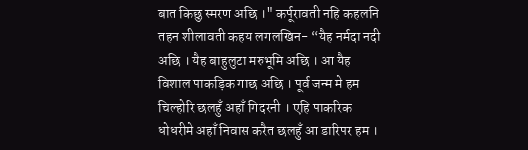बात किछु स्मरण अछि ।" कर्पूरावती नहि कहलनि तहन शीलावती कहय लगलखिन- “यैह नर्मदा नदी अछि । यैह बाहुलुटा मरुभूमि अछि । आ यैह विशाल पाकड़िक गाछ अछि । पूर्व जन्म मे हम चिल्होरि छलहुँ अहाँ गिदरनी । एहि पाकरिक धोधरीमे अहाँ निवास करैत छलहुँ आ डारिपर हम ।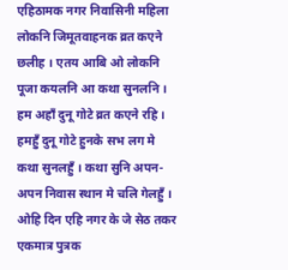एहिठामक नगर निवासिनी महिला लोकनि जिमूतवाहनक व्रत कएने छलीह । एतय आबि ओ लोकनि पूजा कयलनि आ कथा सुनलनि । हम अहाँ दुनू गोटे व्रत कएने रहि । हमहुँ दुनू गोटे हुनके सभ लग मे कथा सुनलहुँ । कथा सुनि अपन-अपन निवास स्थान मे चलि गेलहुँ । ओहि दिन एहि नगर के जे सेठ तकर एकमात्र पुत्रक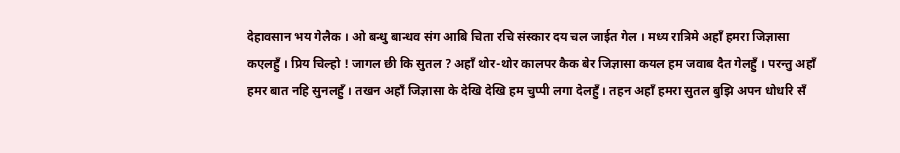देहावसान भय गेलैक । ओ बन्धु बान्धव संग आबि चिता रचि संस्कार दय चल जाईत गेल । मध्य रात्रिमे अहाँ हमरा जिज्ञासा कएलहुँ । प्रिय चिल्हो ! जागल छी कि सुतल ? अहाँ थोर-थोर कालपर कैक बेर जिज्ञासा कयल हम जवाब दैत गेलहुँ । परन्तु अहाँ हमर बात नहि सुनलहुँ । तखन अहाँ जिज्ञासा के देखि देखि हम चुप्पी लगा देलहुँ । तहन अहाँ हमरा सुतल बुझि अपन धोधरि सँ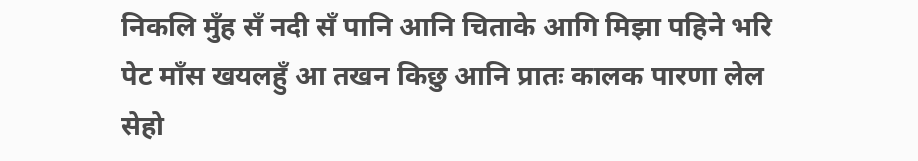निकलि मुँह सँ नदी सँ पानि आनि चिताके आगि मिझा पहिने भरि पेट माँस खयलहुँ आ तखन किछु आनि प्रातः कालक पारणा लेल सेहो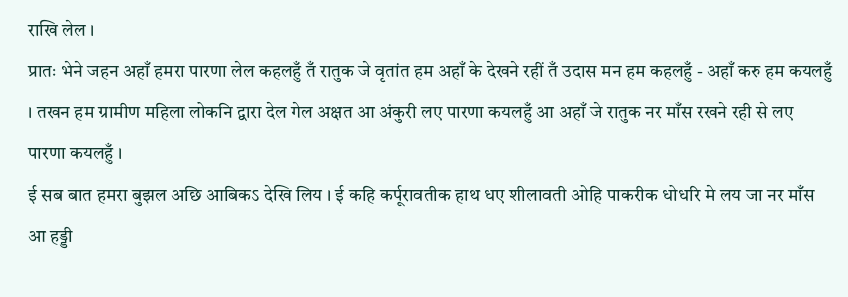राखि लेल ।
प्रातः भेने जहन अहाँ हमरा पारणा लेल कहलहुँ तँ रातुक जे वृतांत हम अहाँ के देखने रहीं तँ उदास मन हम कहलहुँ - अहाँ करु हम कयलहुँ । तखन हम ग्रामीण महिला लोकनि द्वारा देल गेल अक्षत आ अंकुरी लए पारणा कयलहुँ आ अहाँ जे रातुक नर माँस रखने रही से लए पारणा कयलहुँ ।
ई सब बात हमरा बुझल अछि आबिकऽ देखि लिय । ई कहि कर्पूरावतीक हाथ धए शीलावती ओहि पाकरीक धोधरि मे लय जा नर माँस आ हड्डी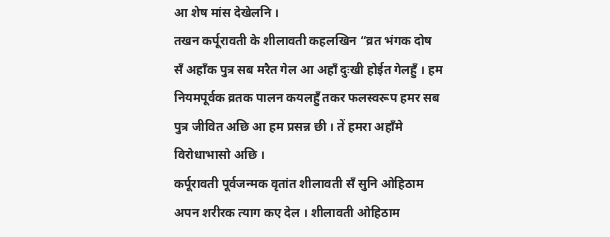आ शेष मांस देखेलनि ।
तखन कर्पूरावती के शीलावती कहलखिन “व्रत भंगक दोष सँ अहाँक पुत्र सब मरैत गेल आ अहाँ दुःखी होईत गेलहुँ । हम नियमपूर्वक व्रतक पालन कयलहुँ तकर फलस्वरूप हमर सब पुत्र जीवित अछि आ हम प्रसन्न छी । तें हमरा अहाँमे विरोधाभासो अछि ।
कर्पूरावती पूर्वजन्मक वृतांत शीलावती सँ सुनि ओहिठाम अपन शरीरक त्याग कए देल । शीलावती ओहिठाम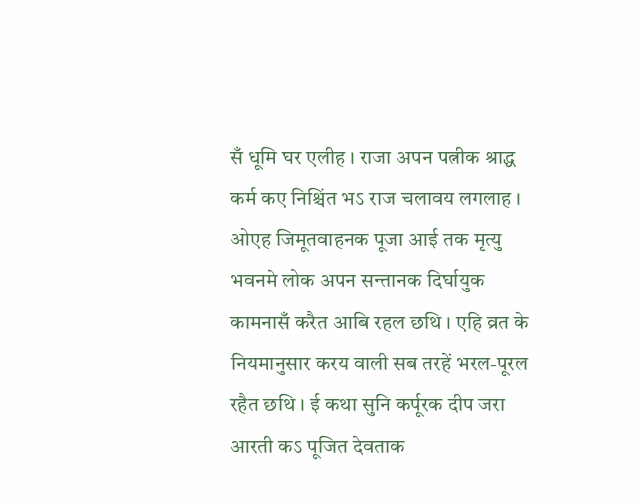सँ धूमि घर एलीह । राजा अपन पत्नीक श्राद्ध कर्म कए निश्चिंत भऽ राज चलावय लगलाह । ओएह जिमूतवाहनक पूजा आई तक मृत्यु भवनमे लोक अपन सन्तानक दिर्घायुक कामनासँ करैत आबि रहल छथि । एहि व्रत के नियमानुसार करय वाली सब तरहें भरल-पूरल रहैत छथि । ई कथा सुनि कर्पूरक दीप जरा आरती कऽ पूजित देवताक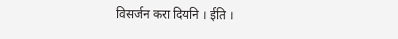विसर्जन करा दियनि । ईति ।